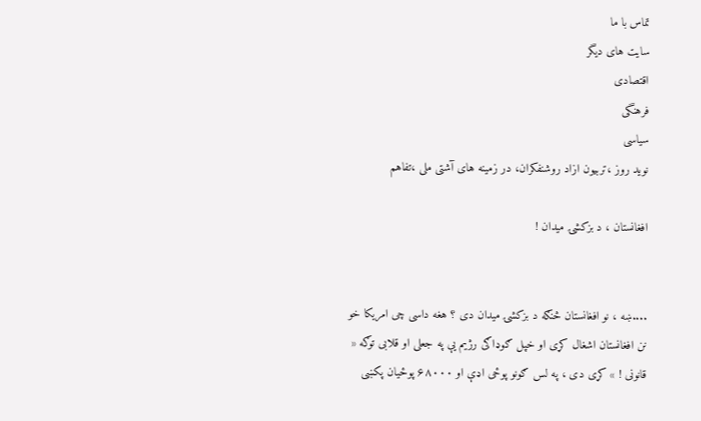تماس با ما
سایت های دیگر
اقتصادی
فرهنگی
سیاسی
نوید روز ،تربیون ازاد روشنفکران، در زمینه های آشتی ملی ،تفاهم

افغانستان ، د بزکشۍ میدان !


....ښه ، نو افغانستان څنګه د بزکشۍ میدان دی ؟ هغه داسی چی امریکا خو نن افغانستان اشغال کړی او خپل ګوډاګی رژیم یې په جعلی او قلابی توګه « قانونی ! » کړی دی ، په لس ګونو پوځی اډې او ۶۸۰۰۰ پوځیان پکښی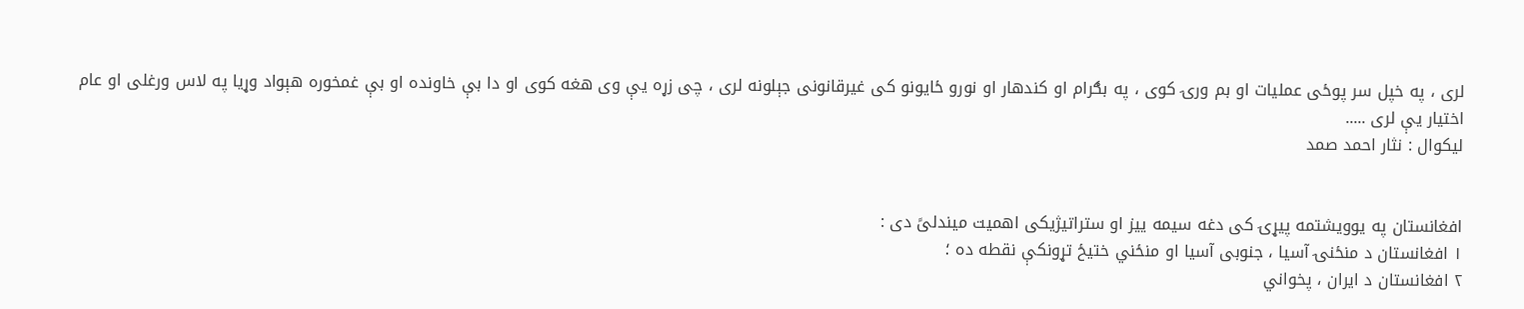لری ، په خپل سر پوځی عملیات او بم ورۍ کوی ، په بګرام او کندهار او نورو ځایونو کی غیرقانونی جېلونه لری ، چی زړه یې وی هغه کوی او دا بې خاونده او بې غمخوره هېواد وړیا په لاس ورغلی او عام اختیار یې لری .....
لیکوال : نثار احمد صمد


افغانستان په یوویشتمه پیړۍ کی دغه سیمه ییز او ستراتیژیکی اهمیت میندلیً دی :
۱ افغانستان د منځنۍ آسیا ، جنوبی آسیا او منځني ختیځ تړونکې نقطه ده ؛
۲ افغانستان د ایران ، پخواني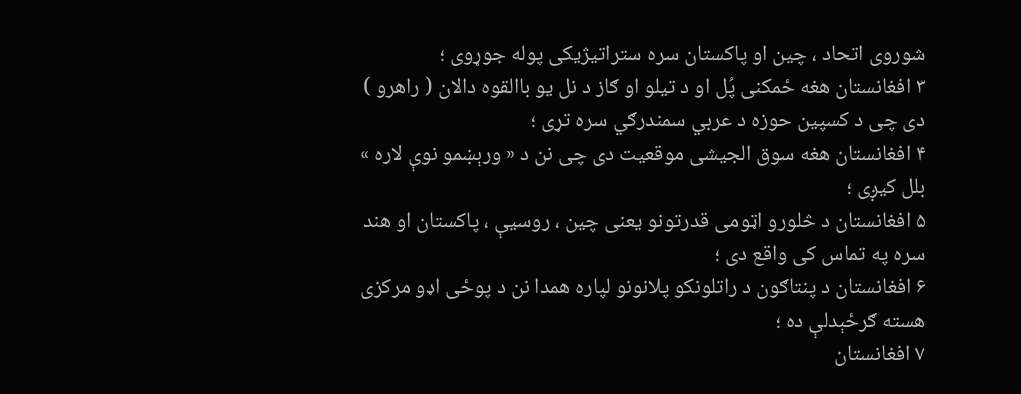شوروی اتحاد ، چین او پاکستان سره ستراتیژیکی پوله جوړوی ؛
۳ افغانستان هغه ځمکنی پُل او د تیلو او ګاز د نل یو باالقوه دالان ( راهرو ) دی چی د کسپین حوزه د عربي سمندرګي سره تړی ؛
۴ افغانستان هغه سوق الجیشی موقعیت دی چی نن د « ورېښمو نوې لاره » بلل کیږی ؛
۵ افغانستان د څلورو اټومی قدرتونو یعنی چین ، روسیې ، پاکستان او هند سره په تماس کی واقع دی ؛
۶ افغانستان د پنتاګون د راتلونکو پلانونو لپاره همدا نن د پوځی اډو مرکزی هسته ګرځېدلې ده ؛
۷ افغانستان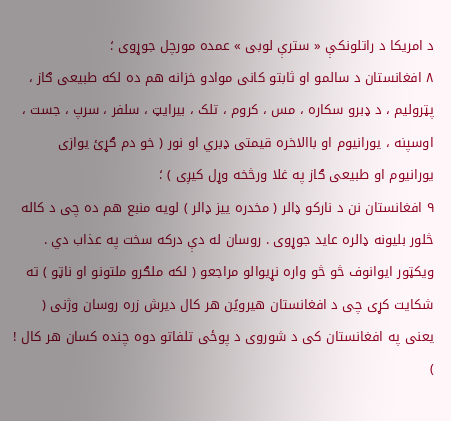د امریکا د راتلونکې « سترې لوبی » عمده مورچل جوړوی ؛
۸ افغانستان د سالمو او ثابتو کانی موادو خزانه هم ده لکه طبیعی ګاز ، پټرولیم ، د ډبرو سکاره ، مس ، کروم ، تلک ، بیرایټ ، سلفر ، سرپ ، جست ، اوسپنه ، یورانیوم او باالاخره قیمتی ډبري او نور ( خو دم ګړئ یوازی یورانیوم او طبیعی ګاز په غلا ورڅخه وړل کیږی ) ؛
۹ افغانستان نن د نارکو ډالر ( مخدره ییز ډالر ) لویه منبع هم ده چی د کاله څلور بلیونه ډالره عاید جوړوی . روسان له دې درکه سخت په عذاب دي . ویکټور ایوانوف څو څو واره نړیوالو مراجعو ( لکه ملګرو ملتونو او ناټو ) ته شکایت کړی چی د افغانستان هیرویًن هر کال دیرش زره روسان وژنی ( یعنی په افغانستان کی د شوروی د پوځی تلفاتو دوه چنده کسان هر کال ! )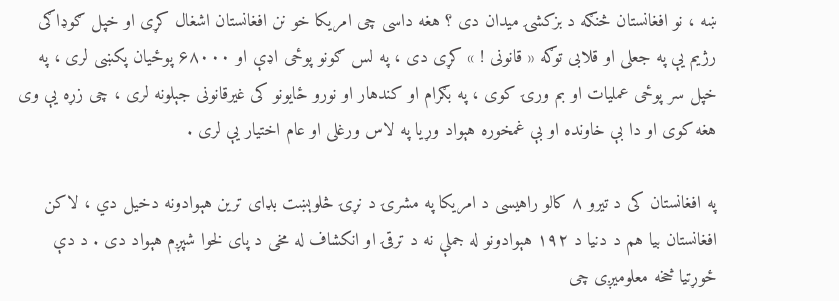ښه ، نو افغانستان څنګه د بزکشۍ میدان دی ؟ هغه داسی چی امریکا خو نن افغانستان اشغال کړی او خپل ګوډاګی رژیم یې په جعلی او قلابی توګه « قانونی ! » کړی دی ، په لس ګونو پوځی اډې او ۶۸۰۰۰ پوځیان پکښی لری ، په خپل سر پوځی عملیات او بم ورۍ کوی ، په بګرام او کندهار او نورو ځایونو کی غیرقانونی جېلونه لری ، چی زړه یې وی هغه کوی او دا بې خاونده او بې غمخوره هېواد وړیا په لاس ورغلی او عام اختیار یې لری .

په افغانستان کی د تیرو ۸ کالو راهیسی د امریکا په مشرۍ د نړۍ څلوېښت بډای ترین هېوادونه دخیل دي ، لاکن افغانستان بیا هم د دنیا د ۱۹۲ هېوادونو له جملې نه د ترقۍ او انکشاف له مخی د پای لخوا شپږم هېواد دی . د دې ځوړتیا څخه معلومیږی چی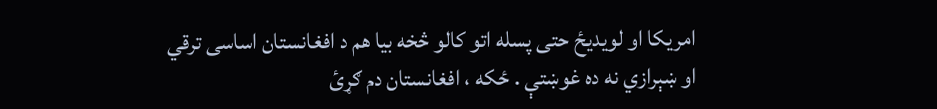امریکا او لویدیځ حتی پسله اتو کالو څخه بیا هم د افغانستان اساسی ترقي او ښېرازي نه ده غوښتې . ځکه ، افغانستان دم ګړئ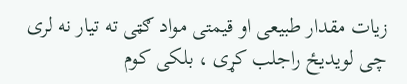زیات مقدار طبیعی او قیمتی مواد ګټی ته تیار نه لری چی لویدیځ راجلب کړی ، بلکی کوم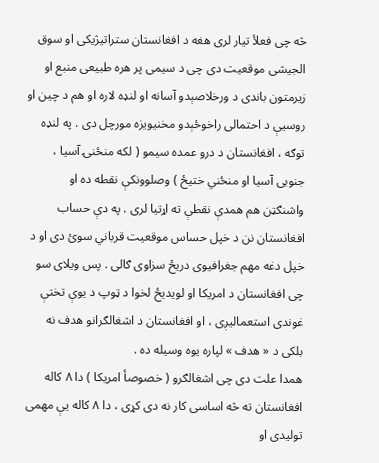څه چی فعلأ تیار لری هغه د افغانستان ستراتیژیکی او سوق الجیشی موقعیت دی چی د سیمی پر هره طبیعی منبع او زیرمتون باندی د ورخلاصېدو آسانه او لنډه لاره او هم د چین او روسیې د احتمالی راخوځېدو مخنیویزه مورچل دی . په لنډه توګه ، افغانستان د درو عمده سیمو ( لکه منځنۍ آسیا ، جنوبی آسیا او منځني ختیځ ) وصلوونکې نقطه ده او واشنګټن هم همدې نقطې ته اړتیا لری . په دې حساب افغانستان نن د خپل حساس موقعیت قرباني سوئ دی او د خپل دغه مهم جغرافیوی دریځ سزاوی ګالی . پس ویلای سو چی افغانستان د امریکا او لویدیځ لخوا د ټوپ د یوې تختې غوندی استعمالیږی ، او افغانستان د اشغالګرانو هدف نه بلکی د « هدف » لپاره یوه وسیله ده .
همدا علت دی چی اشغالګرو ( خصوصأ امریکا ) دا ۸ کاله افغانستان ته څه اساسی کار نه دی کړی ، دا ۸ کاله یې مهمی تولیدی او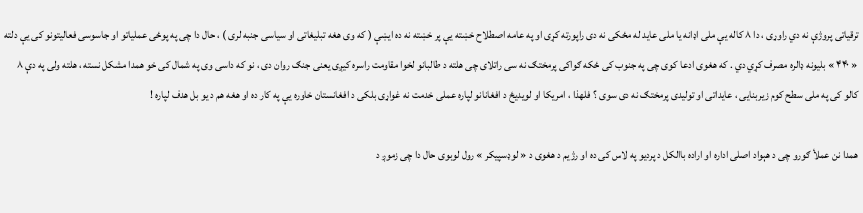ترقیاتی پروژې نه دي راوړی ، دا ۸ کاله یې ملی اډانه یا ملی عاید له مځکی نه دی راپورته کړی او په عامه اصطلاح خښته یې پر خښته نه ده ایښې ( که وی هغه تبلیغاتی او سیاسی جنبه لری ) ، حال دا چی په پوځی عملیاتو او جاسوسی فعالیتونو کی یې دلته « ۴۴۰ » بلیونه ډالره مصرف کړي دي . که هغوی ادعا کوی چی په جنوب کی ځکه ګواکی پرمختګ نه سی راتلای چی هلته د طالبانو لخوا مقاومت راسره کیږی یعنی جنګ روان دی ، نو که داسی وی په شمال کی خو همدا مشکل نسته ، هلته ولی په دې ۸ کالو کی په ملی سطح کوم زیربنایی ، عایداتی او تولیدی پرمختګ نه دی سوی ؟ فلهذا ، امریکا او لویدیځ د افغانانو لپاره عملی خدمت نه غواړی بلکی د افغانستان خاوره یې په کار ده او هغه هم د یو بل هدف لپاره !

همدا نن عملأ ګورو چی د هېواد اصلی اداره او اراده باالکل د پردیو په لاس کی ده او رژیم د هغوی د « لوډسپیکر » رول لوبوی حال دا چی زموږ د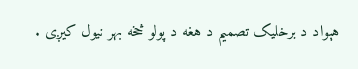هېواد د برخلیک تصمیم د هغه د پولو څخه بهر نیول کیږی .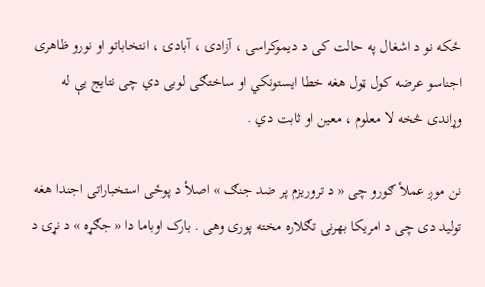ځکه نو د اشغال په حالت کی د دیموکراسۍ ، آزادۍ ، آبادۍ ، انتخاباتو او نورو ظاهری اجناسو عرضه کول ټول هغه خطا ایستونکي او ساختګی لوبی دي چی نتایج یې له وړاندی څخه لا معلوم ، معین او ثابت دي .

نن موږ عملأ ګورو چی « د تروریزم پر ضد جنګ » اصلأ د پوځی استخباراتی اجندا هغه تولید دی چی د امریکا بهرنۍ تګلاره مخته پوری وهی . بارک اوباما دا « جګړه » د نړۍ د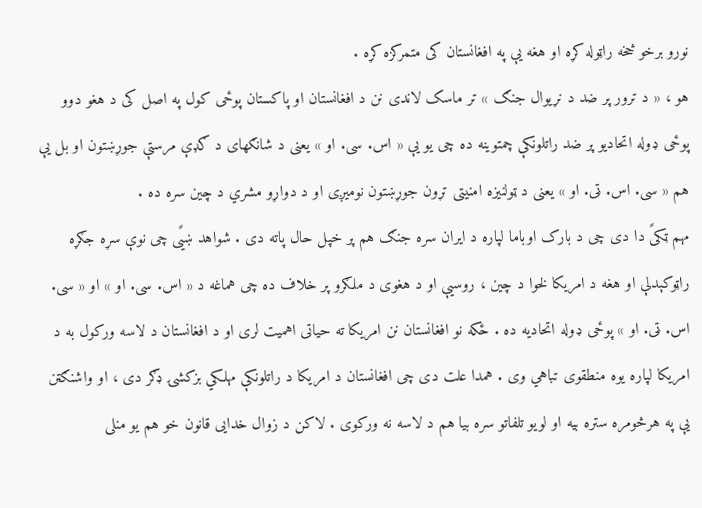نورو برخو څخه راټوله کړه او هغه یې په افغانستان کی متمرکزه کړه .
هو ، « د ترور پر ضد د نړیوال جنګ » تر ماسک لاندی نن د افغانستان او پاکستان پوځی کول په اصل کی د هغو دوو پوځی ډوله اتحادیو پر ضد راتلونکې چمتوینه ده چی یو یې « اس. سی. او » یعنی د شانګهای د ګډې مرستې جوړښتون او بل یې هم « سی. اس. ټی. او » یعنی د ټولنیزه امنیتی تړون جوړښتون نومیږی او د دواړو مشري د چین سره ده .
مهم ټکیً دا دی چی د بارک اوباما لپاره د ایران سره جنګ هم پر خپل حال پاته دی . شواهد ښیًی چی نوې سړه جګړه راټوکېدلې او هغه د امریکا لخوا د چین ، روسیې او د هغوی د ملګرو پر خلاف ده چی هماغه د « اس. سی. او » او « سی. اس. ټی. او » پوځی ډوله اتحادیه ده . ځکه نو افغانستان نن امریکا ته حیاتی اهمیت لری او د افغانستان د لاسه ورکول به د امریکا لپاره یوه منطقوی تباهي وی . همدا علت دی چی افغانستان د امریکا د راتلونکې مهلکي بزکشۍ ډګر دی ، او واشنګټن یې په هرڅومره ستره بیه او لویو تلفاتو سره بیا هم د لاسه نه ورکوی . لاکن د زوال خدایی قانون خو هم یو منلی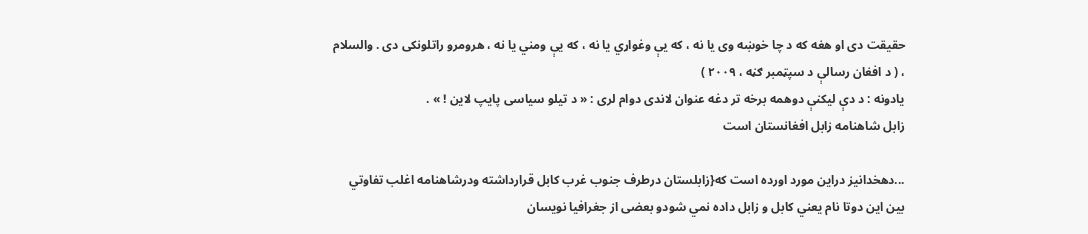حقیقت دی او هغه که د چا خوښه وی یا نه ، که یې وغواړي یا نه ، که یې ومني یا نه ، هرومرو راتلونکی دی . والسلام ، ( د افغان رسالې د سپټمبر ګڼه ، ۲۰۰۹ )
یادونه : د دې لیکنې دوهمه برخه تر دغه عنوان لاندی دوام لری : « د تیلو سیاسی پایپ لاین ! » .
زابل شاهنامه زابل افغانستان است

...دهخدانيز دراین مورد اورده است كه{زابلستان درطرف جنوب غرب كابل قرارداشته ودرشاهنامه اغلب تفاوتي بين اين دوتا نام يعني كابل و زابل داده نمي شودو بعضی از جغرافيا نويسان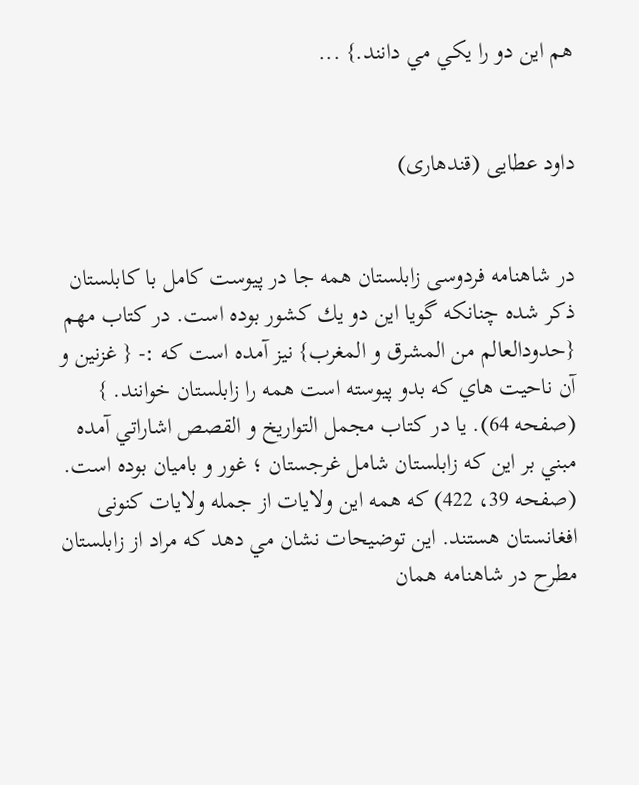هم اين دو را يكي مي دانند.} ...


داود عطایی (قندهاری)


در شاهنامه فردوسی زابلستان همه جا در پيوست كامل با كابلستان ذكر شده چنانكه گويا اين دو يك كشور بوده است. در کتاب مهم {حدودالعالم من المشرق و المغرب} نیز آمده است كه :- { غزنين و آن ناحيت هاي كه بدو پيوسته است همه را زابلستان خوانند. } (صفحه 64). يا در كتاب مجمل التواريخ و القصص اشاراتي آمده مبني بر اين كه زابلستان شامل غرجستان ؛ غور و باميان بوده است. (صفحه 39، 422) که همه این ولایات از جمله ولایات کنونی افغانستان هستند. اين توضيحات نشان مي دهد كه مراد از زابلستان مطرح در شاهنامه همان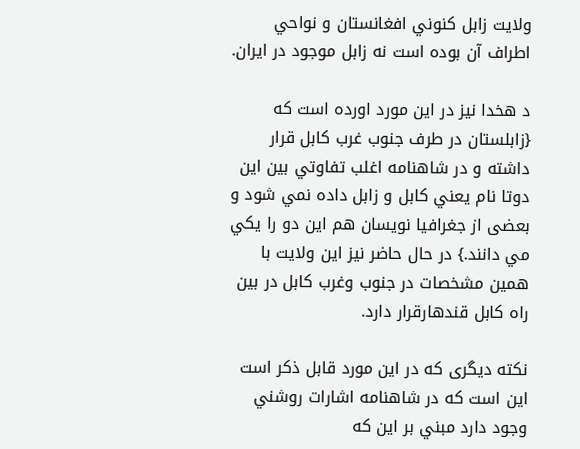ولايت زابل كنوني افغانستان و نواحي اطراف آن بوده است نه زابل موجود در ايران.

د هخدا نيز در این مورد اورده است كه {زابلستان در طرف جنوب غرب كابل قرار داشته و در شاهنامه اغلب تفاوتي بين اين دوتا نام يعني كابل و زابل داده نمي شود و بعضی از جغرافيا نويسان هم اين دو را يكي مي دانند.} در حال حاضر نیز این ولایت با همین مشخصات در جنوب وغرب کابل در بین راه کابل قندهارقرار دارد.

نکته دیگری که در این مورد قابل ذکر است این است که در شاهنامه اشارات روشني وجود دارد مبني بر اين كه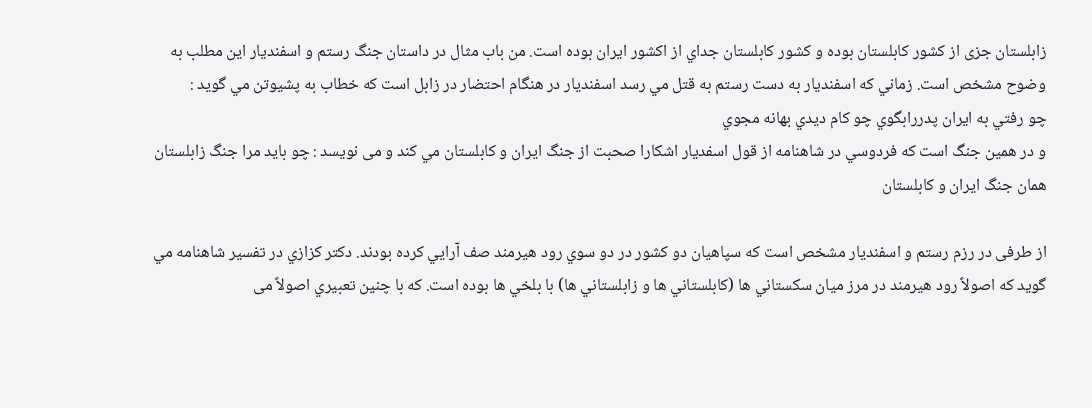زابلستان جزی از کشور كابلستان بوده و کشور کابلستان جداي از اکشور ايران بوده است. من باب مثال در داستان جنگ رستم و اسفنديار اين مطلب به وضوح مشخص است. زماني كه اسفنديار به دست رستم به قتل مي رسد اسفنديار در هنگام احتضار در زابل است كه خطاب به پشيوتن مي گويد :
چو رفتي به ايران پدررابگوي چو كام ديدي بهانه مجوي
و در همين جنگ است كه فردوسي در شاهنامه از قول اسفديار اشكارا صحبت از جنگ ايران و كابلستان مي كند و می نویسد : چو بايد مرا جنگ زابلستان همان جنگ ايران و كابلستان

از طرفی در رزم رستم و اسفنديار مشخص است كه سپاهيان دو كشور در دو سوي رود هيرمند صف آرايي كرده بودند. دكتر كزازي در تفسير شاهنامه مي گويد كه اصولاً رود هيرمند در مرز ميان سكستاني ها (كابلستاني ها و زابلستاني ها) با بلخي ها بوده است. كه با چنين تعبيري اصولاً می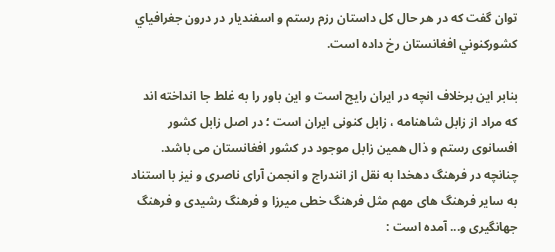توان گفت که در هر حال كل داستان رزم رستم و اسفنديار در درون جغرافياي كشوركنوني افغانستان رخ داده است.

بنابر این برخلاف انچه در ایران رایج است و این باور را به غلط جا انداخته اند که مراد از زابل شاهنامه ، زابل کنونی ایران است ؛ در اصل زابل کشور افسانوی رستم و ذال همین زابل موجود در کشور افغانستان می باشد. چنانچه در فرهنگ دهخدا به نقل از انندراج و انجمن آرای ناصری و نیز با استناد به سایر فرهنگ های مهم مثل فرهنگ خطی میرزا و فرهنگ رشیدی و فرهنگ جهانگیری و... آمده است :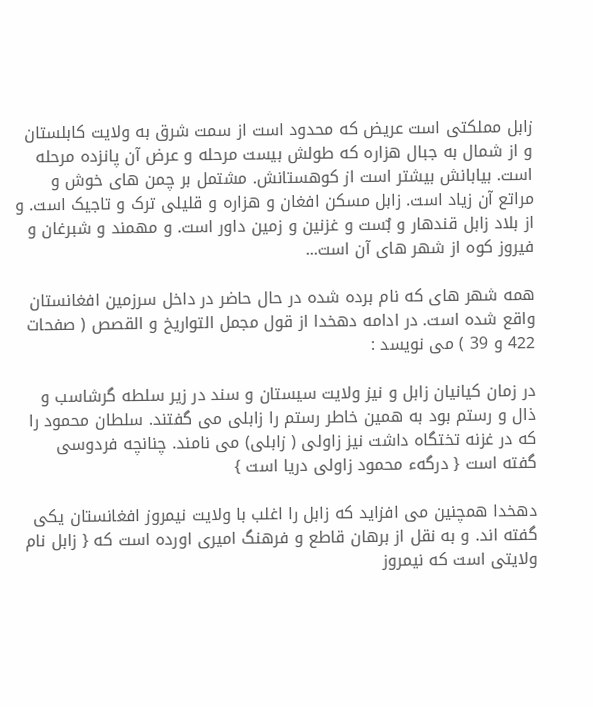زابل مملکتی است عریض که محدود است از سمت شرق به ولایت کابلستان و از شمال به جبال هزاره که طولش بیست مرحله و عرض آن پانزده مرحله است. بیابانش بیشتر است از کوهستانش. مشتمل بر چمن های خوش و مراتع آن زیاد است. زابل مسکن افغان و هزاره و قلیلی ترک و تاجیک است. و از بلاد زابل قندهار و بٌست و غزنین و زمین داور است. و مهمند و شبرغان و فیروز کوه از شهر های آن است...

همه شهر های که نام برده شده در حال حاضر در داخل سرزمین افغانستان واقع شده است. در ادامه دهخدا از قول مجمل التواریخ و القصص ( صفحات 422 و 39 ) می نویسد :

در زمان کیانیان زابل و نیز ولایت سیستان و سند در زیر سلطه گرشاسب و ذال و رستم بود به همین خاطر رستم را زابلی می گفتند. سلطان محمود را که در غزنه تختگاه داشت نیز زاولی ( زابلی) می نامند. چنانچه فردوسی گفته است { درگهء محمود زاولی دریا است }

دهخدا همچنین می افزاید که زابل را اغلب با ولایت نیمروز افغانستان یکی گفته اند. و به نقل از برهان قاطع و فرهنگ امیری اورده است که { زابل نام ولایتی است که نیمروز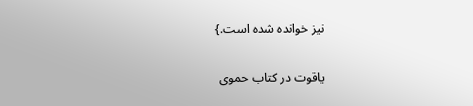نیز خوانده شده است.}

یاقوت در کتاب حموی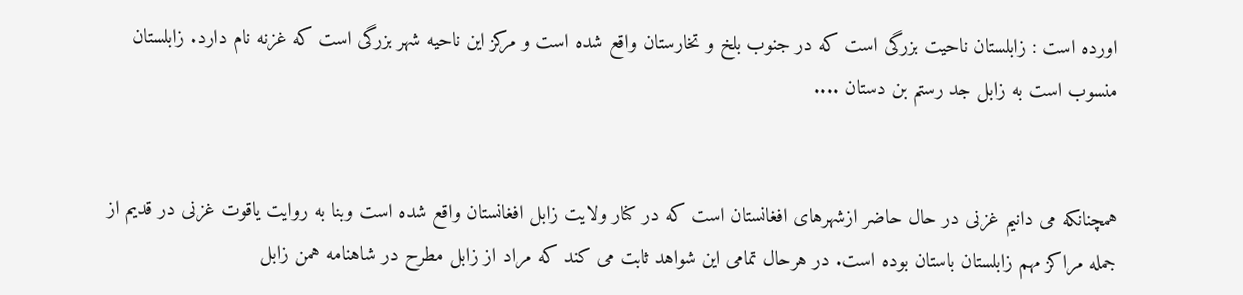اورده است : زابلستان ناحیت بزرگی است که در جنوب بلخ و تخارستان واقع شده است و مرکز این ناحیه شهر بزرگی است که غزنه نام دارد. زابلستان منسوب است به زابل جد رستم بن دستان ....


همچنانکه می دانیم غزنی در حال حاضر ازشهرهای افغانستان است که در کنار ولایت زابل افغانستان واقع شده است وبنا به روایت یاقوت غزنی در قدیم از جمله مراکز مهم زابلستان باستان بوده است. در هرحال تمامی این شواهد ثابت می کند که مراد از زابل مطرح در شاهنامه همن زابل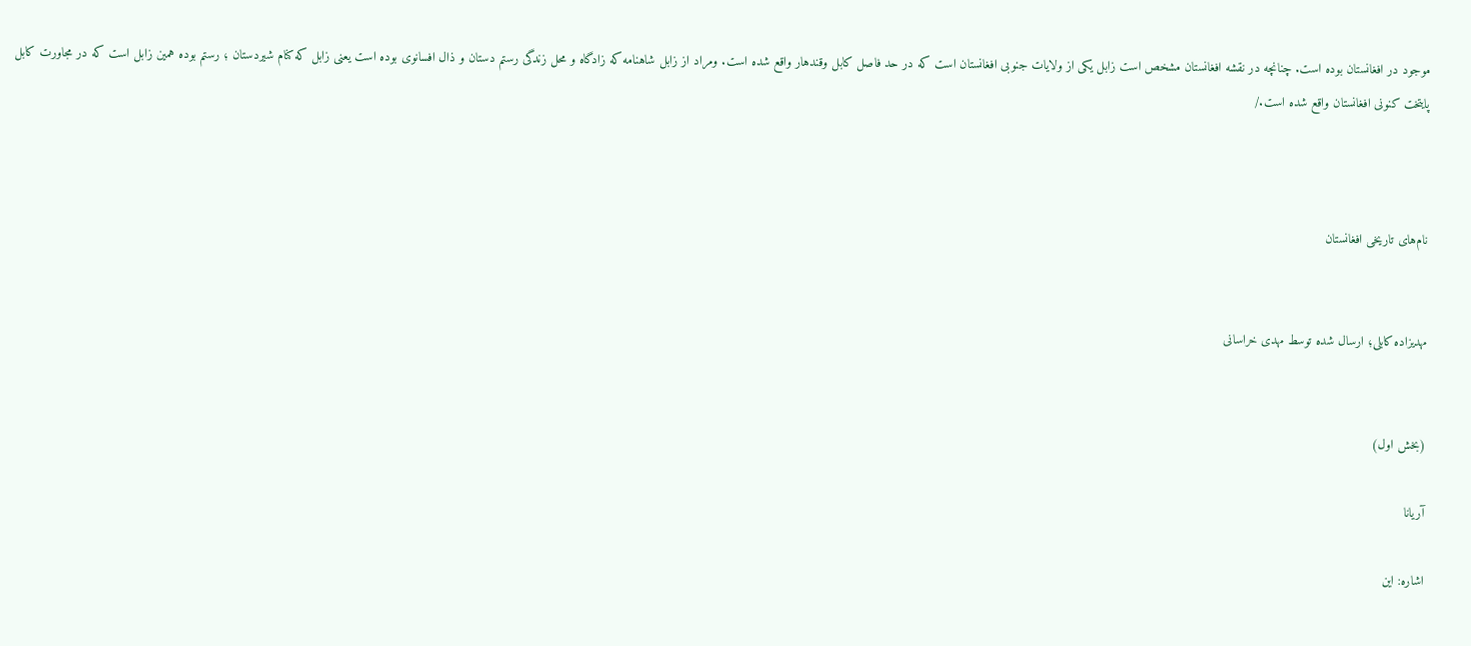موجود در افغانستان بوده است. چنانچه در نقشه افغانستان مشخص است زابل یکی از ولایات جنوبی افغانستان است که در حد فاصل کابل وقندهار واقع شده است. ومراد از زابل شاهنامه که زادگاه و محل زندگی رستم دستان و ذال افسانوی بوده است یعنی زابل که کنام شیردستان ؛ رستم بوده همین زابل است که در مجاورت کابل پایتخت کنونی افغانستان واقع شده است./



نام‌های تاریخی افغانستان


مهديزاده کابلی؛ ارسال شده توسط مهدی خراسانی


(بخش اول)

آريانا

اشاره: این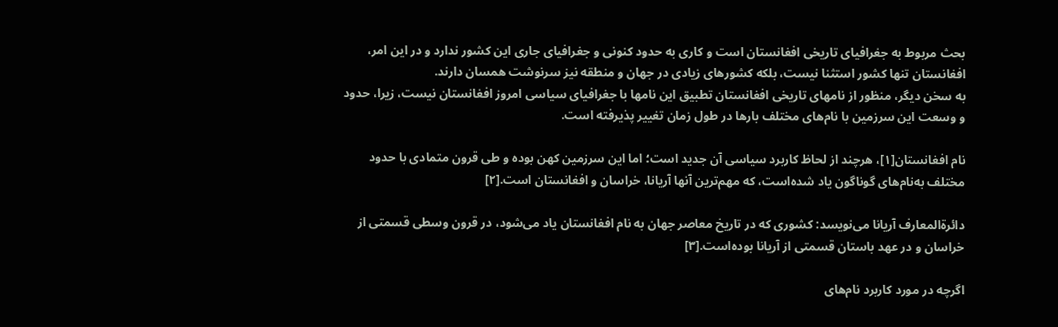بحث مربوط به جغرافیای تاریخی افغانستان است و کاری به حدود کنونی و جغرافیای جاری این کشور ندارد و در این امر، افغانستان تنها کشور استثنا نیست، بلکه کشورهای زیادی در جهان و منطقه نیز سرنوشت همسان دارند.
به سخن دیگر، منظور از نامهای تاریخی افغانستان تطبیق این نامها با جغرافیای سیاسی امروز افغانستان نیست، زیرا، حدود و وسعت این سرزمین با نام‌های مختلف بارها در طول زمان تغییر پذیرفته است.

نام افغانستان[۱]، هرچند از لحاظ کاربرد سیاسی آن جدید است؛ اما این سرزمین کهن بوده و طی قرون متمادی با حدود مختلف به‌نام‌های گوناگون یاد شده‌است، که مهم‌ترین آنها آریانا، خراسان و افغانستان است.[۲]

دائرةالمعارف آریانا می‌نویسد: کشوری که در تاریخ معاصر جهان به نام افغانستان یاد می‌شود، در قرون وسطی قسمتی از خراسان و در عهد باستان قسمتی از آریانا بوده‌است.[۳]

اگرچه در مورد کاربرد نام‌های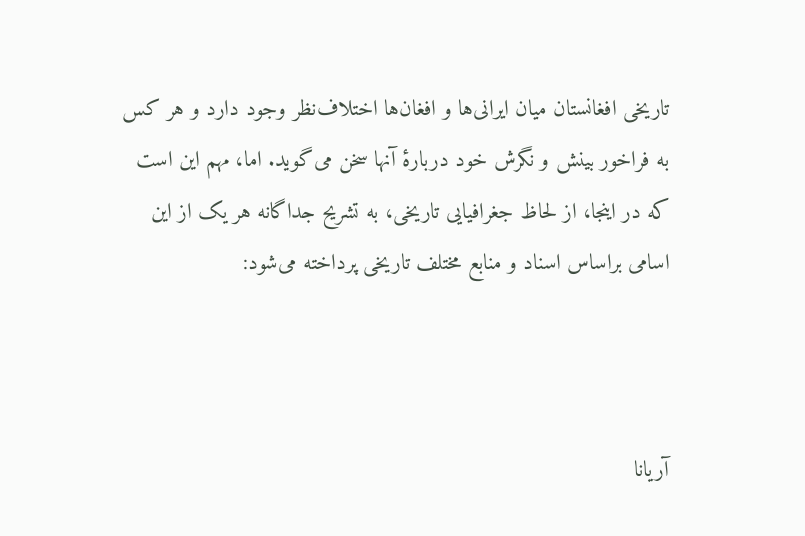تاریخی افغانستان میان ایرانی‌ها و افغان‌ها اختلاف‌نظر وجود دارد و هر کس به فراخور بینش و نگرش خود دربارهٔ آنها سخن می‌گوید. اما، مهم این است که در اینجا، از لحاظ جغرافیایی تاریخی، به تشریح جداگانه هر یک از این اسامی براساس اسناد و منابع مختلف تاریخی پرداخته می‌شود:



آریانا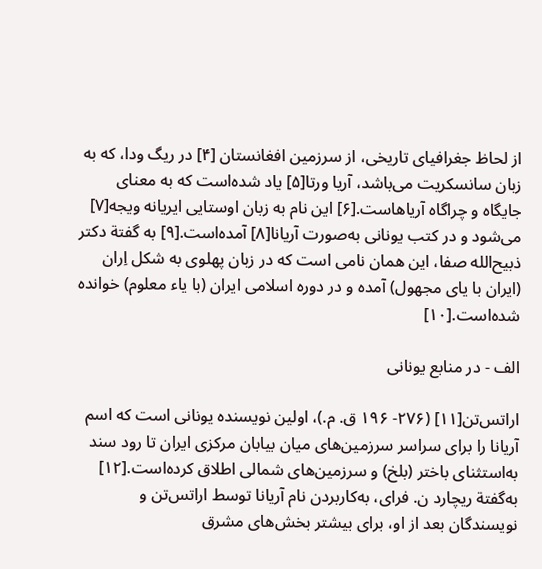از لحاظ جغرافیای تاریخی، از سرزمین افغانستان [۴] در ریگ ودا، که به زبان سانسکریت می‌باشد، آریا ورتا[۵] یاد شده‌است که به معنای جایگاه و چراگاه آریاهاست.[۶] این نام به زبان اوستایی ایریانه ویجه[۷] می‌شود و در کتب یونانی به‌صورت آریانا[۸] آمده‌است.[۹] به گفتة دکتر ذبیح‌الله صفا، این همان نامی است که در زبان پهلوی به شکل اِران (ایران با یای مجهول) آمده و در دوره اسلامی ایران (با یاء معلوم) خوانده شده‌است.[۱۰]

الف - در منابع یونانی

اراتس‌تن[۱۱] (۲۷۶- ۱۹۶ ق. م.)، اولین نویسنده یونانی است که اسم آریانا را برای سراسر سرزمین‌های میان بیابان مرکزی ایران تا رود سند به‌استثنای باختر (بلخ) و سرزمین‌های شمالی اطلاق کرده‌است.[۱۲] به‌گفتة ریچارد ن. فرای، به‌کاربردن نام آریانا توسط اراتس‌تن و نویسندگان بعد از او، برای بیشتر بخش‌های مشرق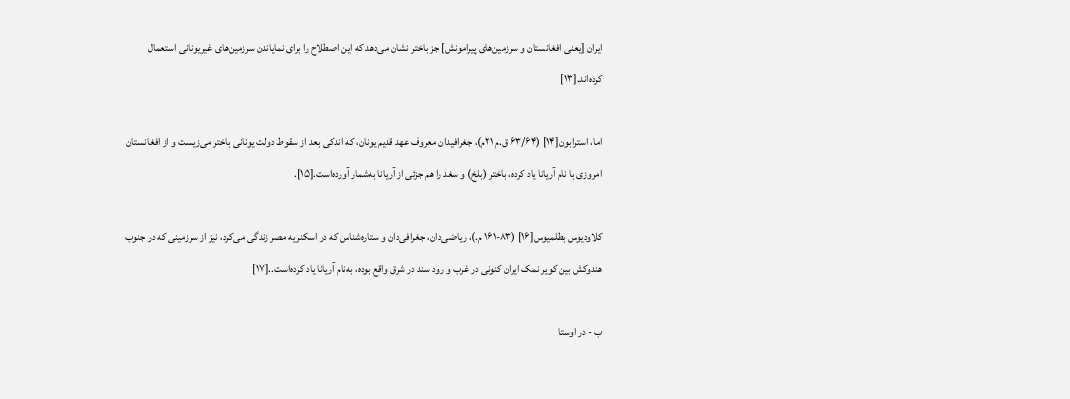ایران [یعنی افغانستان و سرزمین‌های پیرامونش] جز باختر نشان می‌دهد که این اصطلاح را برای نمایاندن سرزمین‌های غیریونانی استعمال کرده‌اند.[۱۳]

اما، استرابون[۱۴] (۶۳/۶۴ ق.م ۲۱م)، جغرافیدان معروف عهد قدیم یونان، که اندکی بعد از سقوط دولت یونانی باختر می‌زیست و از افغانستان امروزی با نام آریانا یاد کرده، باختر (بلخ) و سغد را هم جزئی از آریانا به‌شمار آورده‌است.[۱۵].

کلاودیوس بطلمیوس[۱۶] (۸۳-۱۶۱ م.)، ریاضی‌دان، جغرافی‌دان و ستاره‌شناس که در اسکنریه مصر زندگی می‌کرد، نیز از سرزمینی که در جنوب هندوکش بین کویر نمک ایران کنونی در غرب و رود سند در شرق واقع بوده، به‌نام آریانا یاد کرده‌است..[۱۷]

ب - در اوستا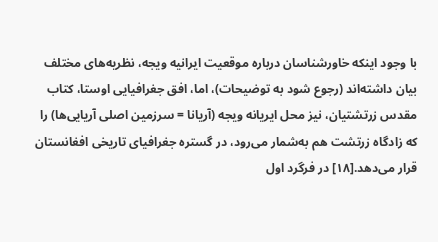با وجود اینکه خاورشناسان درباره موقعیت ایرانیه ویجه، نظریه‌های مختلف بیان داشته‌اند (رجوع شود به توضیحات)، اما، افق جغرافیایی اوستا، کتاب مقدس زرتشتیان، نیز محل ایریانه ویجه (آریانا = سرزمین اصلی آریایی‌ها) را که زادگاه زرتشت هم به‌شمار می‌رود، در گستره جغرافیای تاریخی افغانستان قرار می‌دهد.[۱۸] در فرگرد اول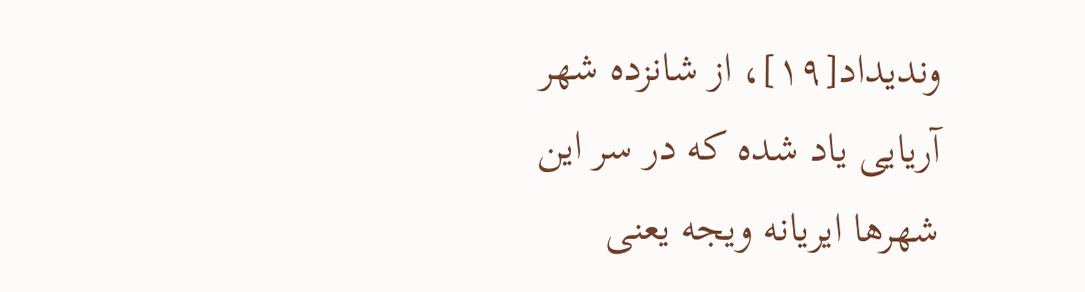وندیداد[۱۹]، از شانزده شهر آریایی یاد شده که در سر این شهرها ایریانه ویجه یعنی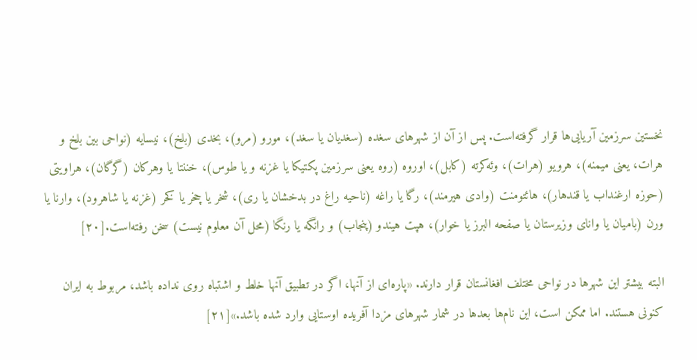نخستین سرزمین آریایی‌ها قرار گرفته‌است. پس از آن از شهرهای سغده (سغدیان یا سغد)، مورو (مرو)، بخدی (بلخ)، نیسایه (نواحی بین بلخ و هرات، یعنی میمنه)، هرویو (هرات)، وئه‌کرته (کابل)، اوروه (روه یعنی سرزمین پکتیکا یا غزنه و یا طوس)، خننتا یا وهرکان (گرگان)، هراویتی (حوزه ارغنداب یا قندهار)، هائتومنت (وادی هیرمند)، رگا یا راغه (ناحیه راغ در بدخشان یا ری)، شخر یا چخر یا کخر (غزنه یا شاهرود)، وارنا یا ورن (بامیان یا وانای وزیرستان یا صفحه البرز یا خوار)، هپت هیندو (پنجاب) و رانگه یا رنگا (محل آن معلوم نیست) سخن رفته‌است.[۲۰]

البته بیشتر این شهرها در نواحی مختلف افغانستان قرار دارند. «پاره‌ای از آنها، اگر در تطبیق آنها خلط و اشتباه روی نداده باشد، مربوط به ایران کنونی هستند. اما ممکن است، این نام‌ها بعدها در شمار شهرهای مزدا آفریده اوستایی وارد شده باشد.»[۲۱]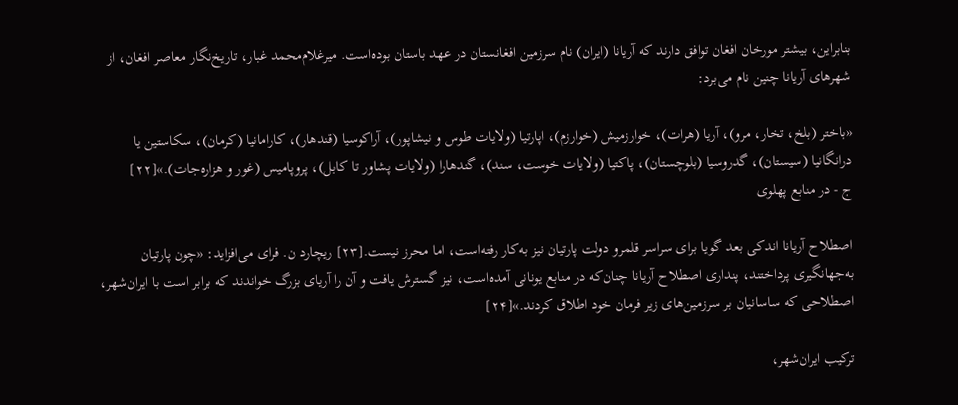بنابراین، بیشتر مورخان افغان توافق دارند که آریانا (ایران) نام سرزمین افغانستان در عهد باستان بوده‌است. میرغلام‌محمد غبار، تاریخ‌نگار معاصر افغان، از شهرهای آریانا چنین نام می‌برد:

«باختر (بلخ، تخار، مرو)، آریا (هرات)، خوارزمیش (خوارزم)، اپارتیا (ولایات طوس و نیشاپور)، آراکوسیا (قندهار)، کارامانیا (کرمان)، سکاستین یا درانگانیا (سیستان)، گدروسیا (بلوچستان)، پاکتیا (ولایات خوست، سند)، گندهارا (ولایات پشاور تا کابل)، پروپامیس (غور و هزاره‌جات).»[۲۲]
ج - در منابع پهلوی

اصطلاح آریانا اندکی بعد گویا برای سراسر قلمرو دولت پارتیان نیز به‌کار رفته‌است، اما محرز نیست.[۲۳] ریچارد ن. فرای می‌افزاید: «چون پارتیان به‌جهانگیری پرداختند، پنداری اصطلاح آریانا چنان‌که در منابع یونانی آمده‌است، نیز گسترش یافت و آن را آریای بزرگ خواندند که برابر است با ایران‌شهر، اصطلاحی که ساسانیان بر سرزمین‌های زیر فرمان خود اطلاق کردند.»[۲۴]

ترکیب ایران‌شهر،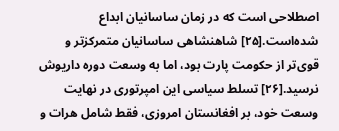اصطلاحی است که در زمان ساسانیان ابداع شده‌است.[۲۵] شاهنشاهی ساسانیان متمرکزتر و قوی‌تر از حکومت پارت بود، اما به وسعت دوره داریوش نرسید.[۲۶] تسلط سیاسی این امپرتوری در نهایت وسعت خود، بر افغانستان امروزی، فقط شامل هرات و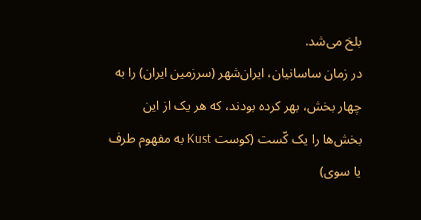بلخ می‌شد.
در زمان ساسانیان، ایران‌شهر (سرزمین ایران) را به چهار بخش، بهر کرده بودند، که هر یک از این بخش‌ها را یک کّست (کوست Kust به مفهوم طرف یا سوی)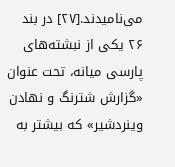می‌نامیدند.[۲۷] در بند ۲۶ یکی از نبشته‌های پارسی میانه، تحت عنوان «گزارش شترنگ و نهادن وینردشیر» که بیشتر به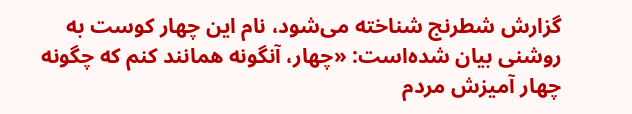گزارش شطرنج شناخته می‌شود، نام این چهار کوست به روشنی بیان شده‌است: «چهار، آنگونه همانند کنم که چگونه چهار آمیزش مردم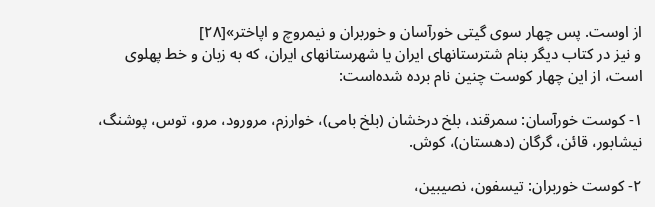از اوست. پس چهار سوی گیتی خورآسان و خوربران و نیمروچ و اپاختر»[۲۸]
و نیز در کتاب دیگر بنام شترستانهای ایران یا شهرستانهای ایران، که به زبان و خط پهلوی است، از این چهار کوست چنین نام برده شده‌است:

۱- کوست خورآسان: سمرقند، بلخ درخشان (بلخ بامی)، خوارزم، مرورود، مرو، توس، پوشنگ، نیشابور، قائن، گرگان (دهستان)، کوش.

۲- کوست خوربران: تیسفون، نصیبین،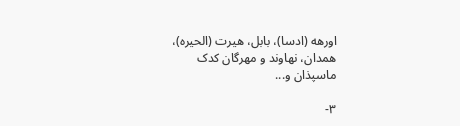اورهه (ادسا)، بابل، هیرت (الحیره)، همدان، نهاوند و مهرگان کدک ماسپذان و...

۳-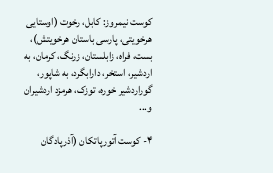کوست نیمروز: کابل، رخوت (اوستایی هرخویتی، پارسی باستان هرخویتش)، بست، فراه، زابلستان، زرنگ، کرمان، به اردشیر، استخر، دارابگرد، به شاپور، گوراردشیر خوره، توزک، هرمزد اردشیران و...

۴- کوست آتورپاتکان (آذرپادگان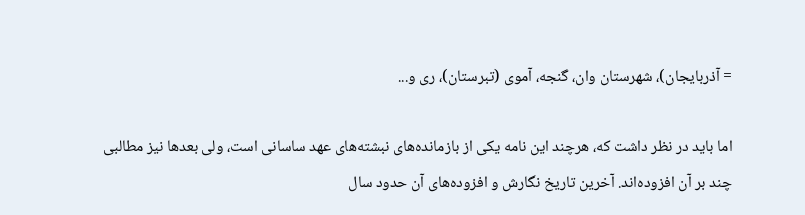= آذربایجان)، شهرستان وان، گنجه، آموی (تبرستان)، ری و...

اما باید در نظر داشت که، هرچند این نامه یکی از بازمانده‌های نبشته‌های عهد ساسانی است، ولی بعدها نیز مطالبی چند بر آن افزوده‌اند. آخرین تاریخ نگارش و افزوده‌های آن حدود سال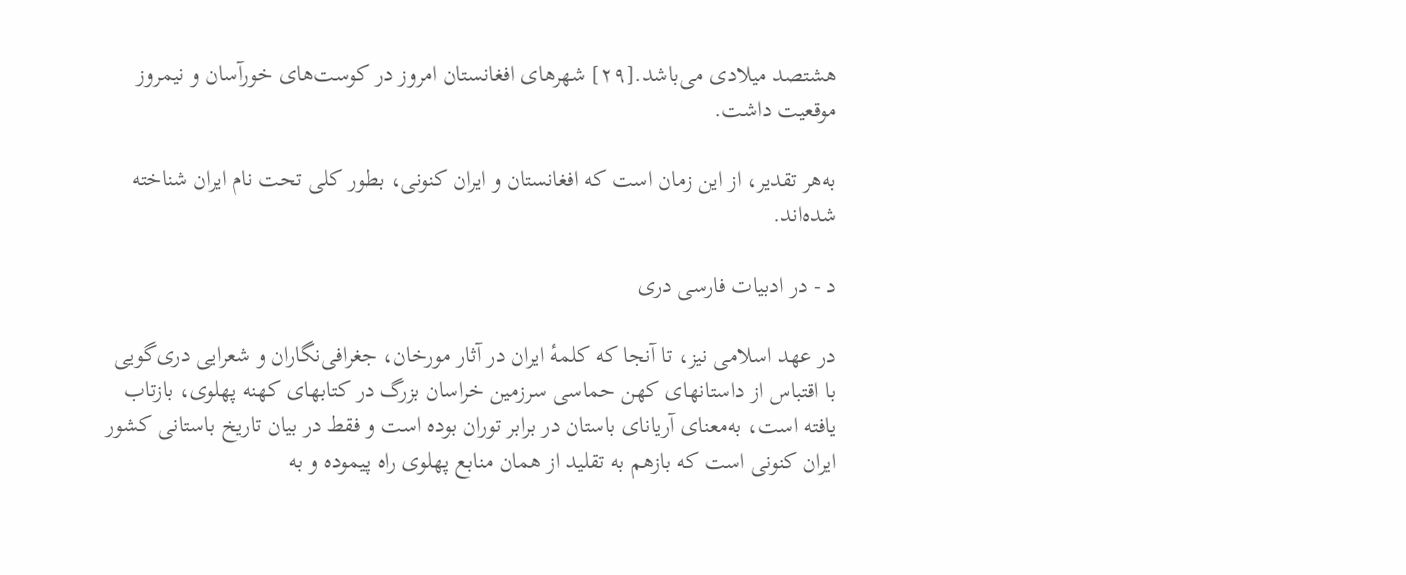هشتصد میلادی می‌باشد.[۲۹] شهرهای افغانستان امروز در کوست‌های خورآسان و نیمروز موقعیت داشت.

به‌هر تقدیر، از این زمان است که افغانستان و ایران کنونی، بطور کلی تحت نام ایران شناخته شده‌اند.

د - در ادبیات فارسی دری

در عهد اسلامی نیز، تا آنجا که کلمهٔ ایران در آثار مورخان، جغرافی‌نگاران و شعرایی دری‌گویی با اقتباس از داستانهای کهن حماسی سرزمین خراسان بزرگ در کتابهای کهنه پهلوی، بازتاب یافته است، به‌معنای آریانای باستان در برابر توران بوده است و فقط در بیان تاریخ باستانی کشور ایران کنونی است که بازهم به تقلید از همان منابع پهلوی راه پیموده و به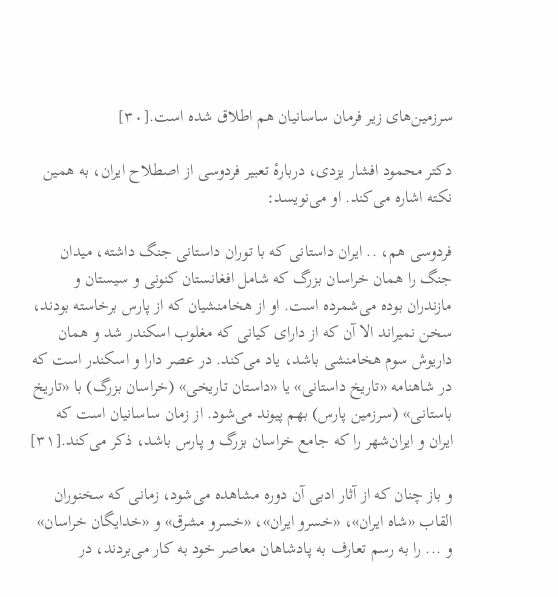سرزمین‌های زیر فرمان ساسانیان هم اطلاق شده است.[۳۰]

دکتر محمود افشار یزدی، دربارهٔ تعبیر فردوسی از اصطلاح ایران، به همین نکته اشاره می‌کند. او می‌نویسد:

فردوسی هم، .. ایران داستانی که با توران داستانی جنگ داشته، میدان جنگ را همان خراسان بزرگ که شامل افغانستان کنونی و سیستان و مازندران بوده می‌شمرده است. او از هخامنشیان که از پارس برخاسته بودند، سخن نمیراند الا آن که از دارای کیانی که مغلوب اسکندر شد و همان داریوش سوم هخامنشی باشد، یاد می‌کند. در عصر دارا و اسکندر است که در شاهنامه «تاریخ داستانی» یا «داستان تاریخی» (خراسان بزرگ) با «تاریخ باستانی» (سرزمین پارس) بهم پیوند می‌شود. از زمان ساسانیان است که ایران و ایران‌شهر را که جامع خراسان بزرگ و پارس باشد، ذکر می‌کند.[۳۱]

و باز چنان که از آثار ادبی آن دوره مشاهده می‌شود، زمانی که سخنوران القاب «شاه ایران»، «خسرو ایران»، «خسرو مشرق» و «خدایگان خراسان» و ... را به رسم تعارف به پادشاهان معاصر خود به کار می‌بردند، در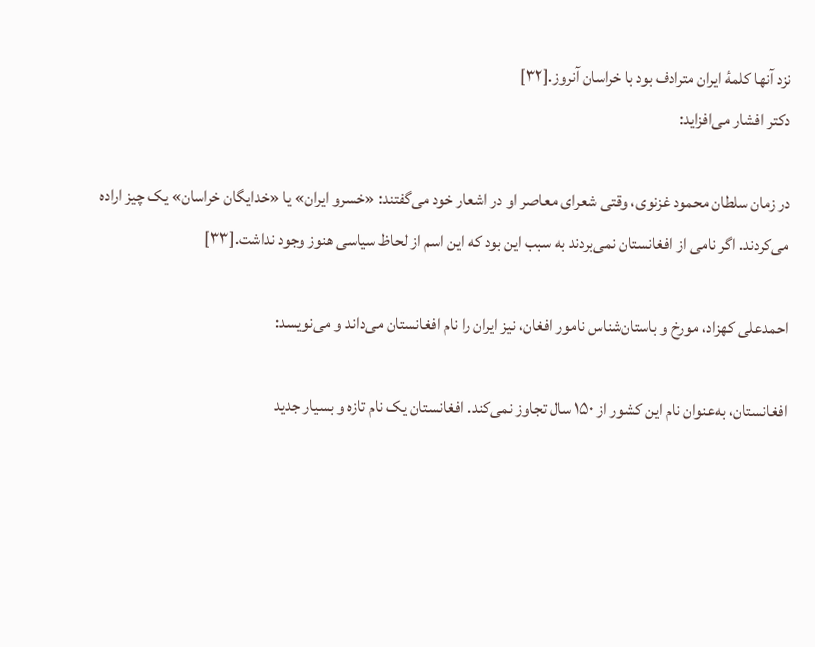نزد آنها کلمهٔ ایران مترادف بود با خراسان آنروز.[۳۲]
دکتر افشار می‌افزاید:

در زمان سلطان محمود غزنوی، وقتی شعرای معاصر او در اشعار خود می‌گفتند: «خسرو ایران» یا «خدایگان خراسان» یک چیز اراده می‌کردند. اگر نامی از افغانستان نمی‌بردند به سبب این بود که این اسم از لحاظ سیاسی هنوز وجود نداشت.[۳۳]

احمدعلی کهزاد، مورخ و باستان‌شناس نامور افغان، نیز ایران را نام افغانستان می‌داند و می‌نویسد:

افغانستان، به‌عنوان نام این کشور از ۱۵۰ سال تجاوز نمی‌کند. افغانستان یک نام تازه و بسیار جدید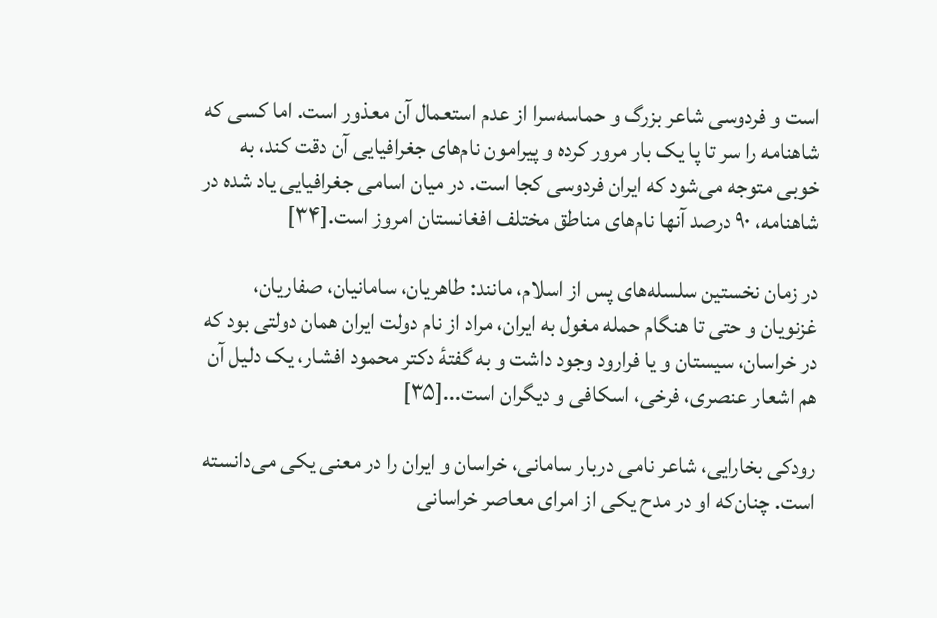است و فردوسی شاعر بزرگ و حماسه‌سرا از عدم استعمال آن معذور است. اما کسی که شاهنامه را سر تا پا یک بار مرور کرده و پیرامون نام‌های جغرافیایی آن دقت کند، به خوبی متوجه می‌شود که ایران فردوسی کجا است. در میان اسامی جغرافیایی یاد شده در شاهنامه، ۹۰ درصد آنها نام‌های مناطق مختلف افغانستان امروز است.[۳۴]

در زمان نخستین سلسله‌های پس از اسلام، مانند: طاهریان، سامانیان، صفاریان، غزنویان و حتی تا هنگام حمله مغول به ایران، مراد از نام دولت ایران همان دولتی بود که در خراسان، سیستان و یا فرارود وجود داشت و به گفتهٔ دکتر محمود افشار، یک دلیل آن هم اشعار عنصری، فرخی، اسکافی و دیگران است...[۳۵]

رودکی بخارایی، شاعر نامی دربار سامانی، خراسان و ایران را در معنی یکی می‌دانسته است. چنان‌که او در مدح یکی از امرای معاصر خراسانی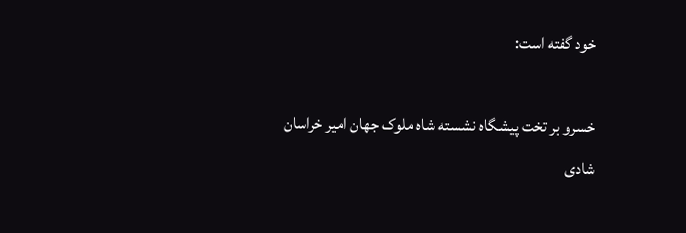خود گفته است:

خسرو بر تخت پیشگاه نشسته شاه ملوک جهان امیر خراسان
شادی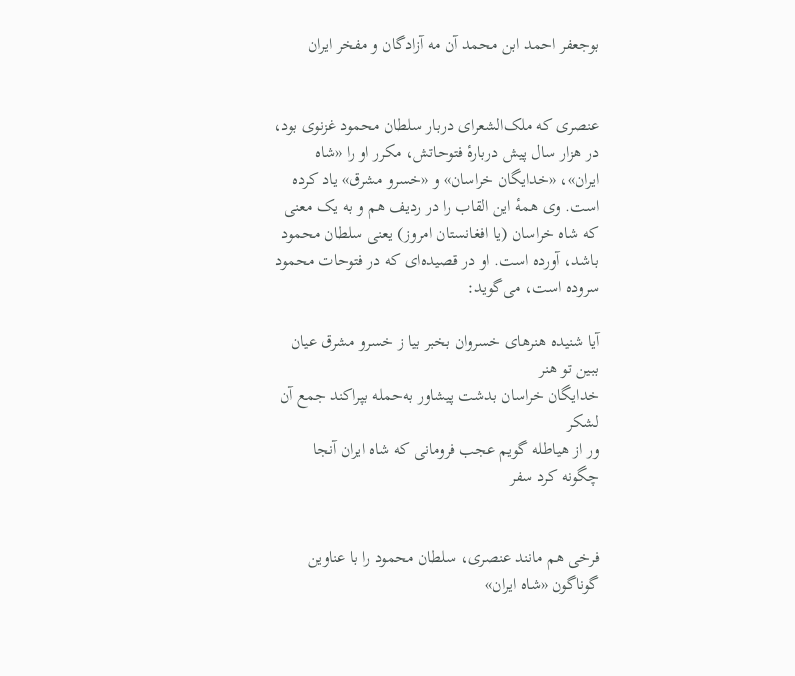بوجعفر احمد ابن محمد آن مه آزادگان و مفخر ایران


عنصری که ملک‌الشعرای دربار سلطان محمود غزنوی بود، در هزار سال پیش دربارهٔ فتوحاتش، مکرر او را «شاه ایران»، «خدایگان خراسان» و «خسرو مشرق» یاد کرده است. وی همهٔ این القاب را در ردیف هم و به یک معنی که شاه خراسان (یا افغانستان امروز) یعنی سلطان محمود باشد، آورده است. او در قصیده‌ای که در فتوحات محمود سروده است، می‌گوید:

آیا شنیده هنرهای خسروان بخبر بیا ز خسرو مشرق عیان ببین تو هنر
خدایگان خراسان بدشت پیشاور به‌حمله بپراکند جمع آن لشکر
ور از هیاطله گویم عجب فرومانی که شاه ایران آنجا چگونه کرد سفر


فرخی هم مانند عنصری، سلطان محمود را با عناوین گوناگون «شاه ایران»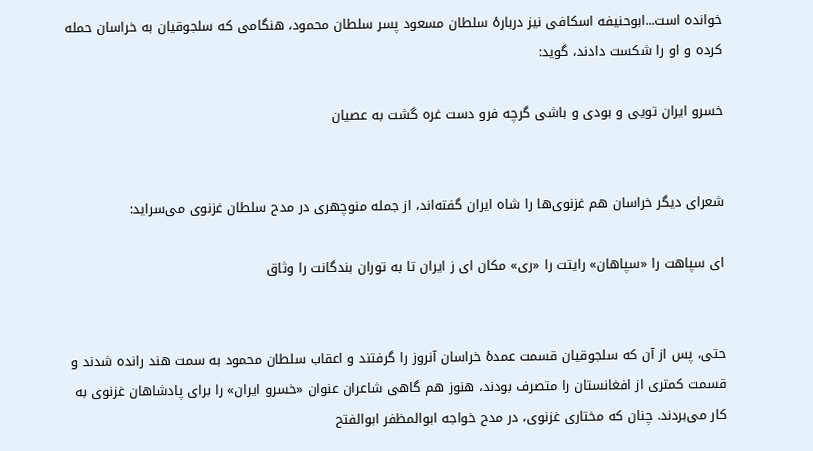خوانده است...ابوحنیفه اسکافی نیز دربارهٔ سلطان مسعود پسر سلطان محمود، هنگامی که سلجوقیان به خراسان حمله کرده و او را شکست دادند، گوید:

خسرو ایران تویی و بودی و باشی گرچه فرو دست غره گشت به عصیان


شعرای دیگر خراسان هم غزنوی‌ها را شاه ایران گفته‌اند، از جمله منوچهری در مدح سلطان غزنوی می‌سراید:

ای سپاهت را «سپاهان» رایتت را «ری» مکان ای ز ایران تا به توران بندگانت را وثاق


حتی، پس از آن که سلجوقیان قسمت عمدهٔ خراسان آنروز را گرفتند و اعقاب سلطان محمود به سمت هند رانده شدند و قسمت کمتری از افغانستان را متصرف بودند، هنوز هم گاهی شاعران عنوان «خسرو ایران» را برای پادشاهان غزنوی به کار می‌بردند. چنان که مختاری غزنوی، در مدح خواجه ابوالمظفر ابوالفتح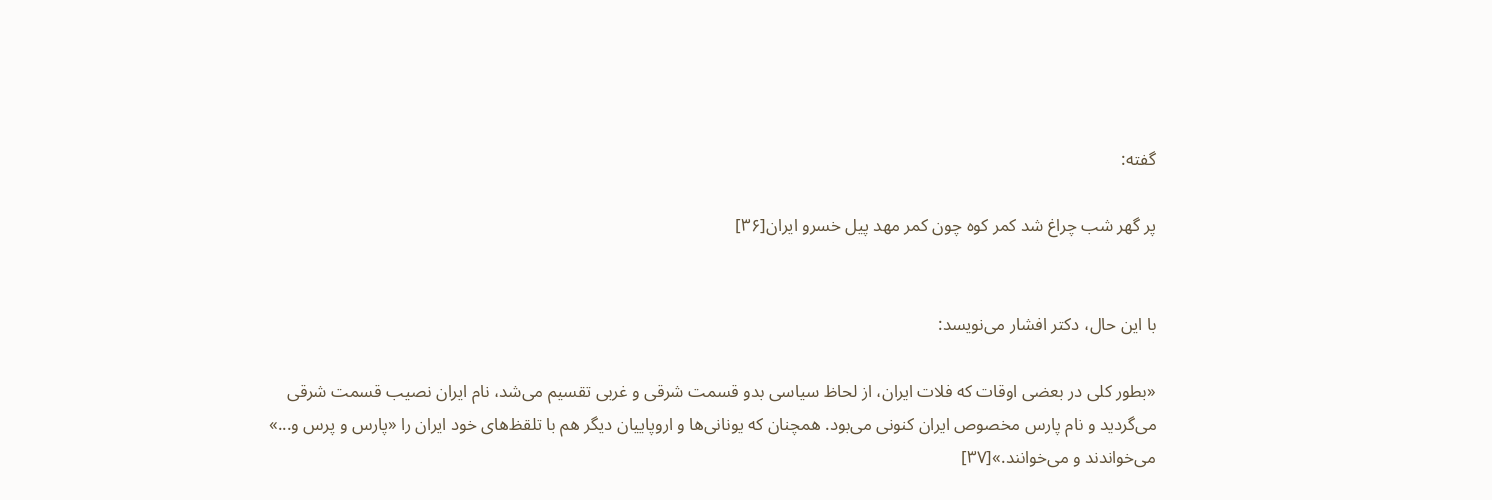گفته:

پر گهر شب چراغ شد کمر کوه چون کمر مهد پیل خسرو ایران[۳۶]


با این حال، دکتر افشار می‌نویسد:

«بطور کلی در بعضی اوقات که فلات ایران، از لحاظ سیاسی بدو قسمت شرقی و غربی تقسیم می‌شد، نام ایران نصیب قسمت شرقی می‌گردید و نام پارس مخصوص ایران کنونی می‌بود. همچنان که یونانی‌ها و اروپاییان دیگر هم با تلقظ‌های خود ایران را «پارس و پرس و...» می‌خواندند و می‌خوانند.»[۳۷]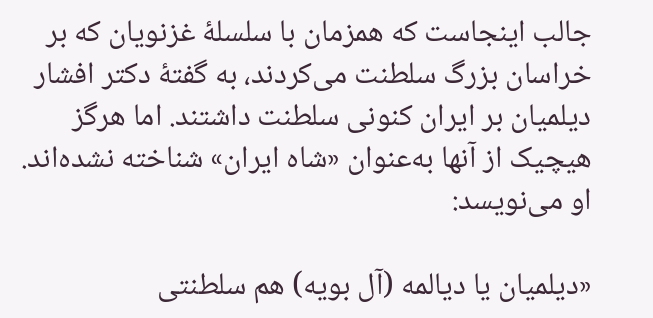جالب اینجاست که همزمان با سلسلهٔ غزنویان که بر خراسان بزرگ سلطنت می‌کردند، به گفتهٔ دکتر افشار دیلمیان بر ایران کنونی سلطنت داشتند. اما هرگز هیچیک از آنها به‌عنوان «شاه ایران» شناخته نشده‌اند. او می‌نویسد:

«دیلمیان یا دیالمه (آل بویه) هم سلطنتی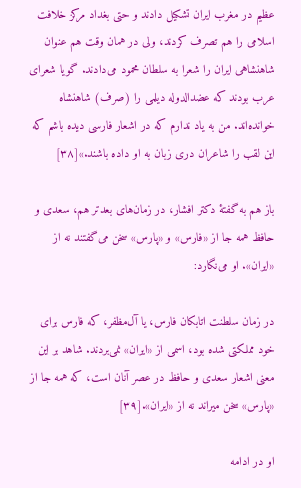عظیم در مغرب ایران تشکیل دادند و حتی بغداد مرکز خلافت اسلامی را هم تصرف کردند، ولی در همان وقت هم عنوان شاهنشاهی ایران را شعرا به سلطان محمود می‌دادند. گویا شعرای عرب بودند که عضدالدوله دیلمی را (صرف) شاهنشاه خوانده‌اند. من به یاد ندارم که در اشعار فارسی دیده باشم که این لقب را شاعران دری زبان به او داده باشند.»[۳۸]

باز هم به گفتهٔ دکتر افشار، در زمان‌های بعدتر هم، سعدی و حافظ همه جا از «فارس» و «پارس» سخن می‌گفتند نه از «ایران». او می‌نگارد:

در زمان سلطنت اتابکان فارس، یا آل‌مظفر، که فارس برای خود مملکتی شده بود، اسمی از «ایران» نمی‌بردند. شاهد بر این معنی اشعار سعدی و حافظ در عصر آنان است، که همه جا از «پارس» سخن میراند نه از «ایران».[۳۹]

او در ادامه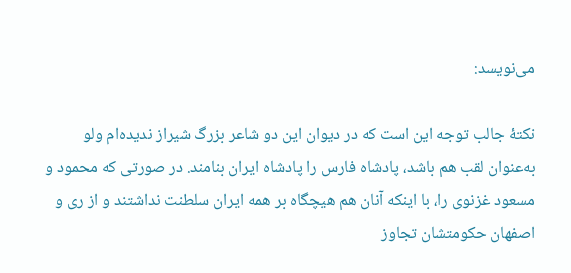می‌نویسد:

نکتهٔ جالب توجه این است که در دیوان این دو شاعر بزرگ شیراز ندیده‌ام ولو به‌عنوان لقب هم باشد، پادشاه فارس را پادشاه ایران بنامند. در صورتی که محمود و مسعود غزنوی را، با اینکه آنان هم هیچگاه بر همه ایران سلطنت نداشتند و از ری و اصفهان حکومتشان تجاوز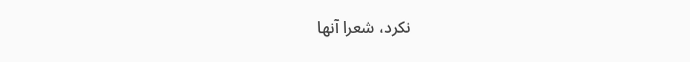نکرد، شعرا آنها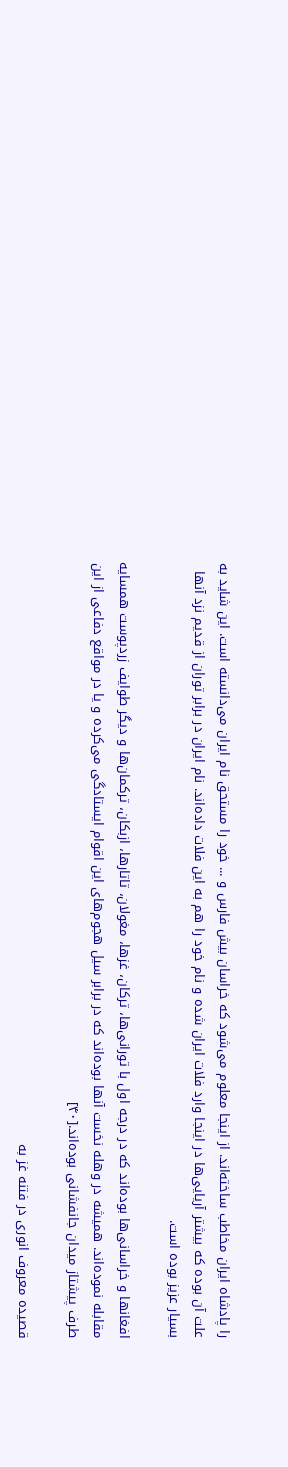را پادشاه ایران مخاطب ساخته‌اند. از اینجا معلوم می‌شود که خراسان بیش فارس و ... خود را مستحق نام ایران می‌دانسته است. این شاید به علت آن بوده که بیشتر آریایی‌ها در اینجا وارد فلات ایران شده و نام خود را هم به این فلات داده‌اند. نام ایران در برابر توران از قدیم نزد آنها بسیار عزیز بوده است.

افغانها و خراسانی‌ها بوده‌اند که در درجه اول با تورانی‌ها، ترکان، غزها، مغولان، تاتارها، ازبکان، ترکمان‌ها و دیگر طوایف زردپوست همسایه مقابله نموده‌اند. همیشه در وهله نخست آنها بوده‌اند که در برابر سیل هجوم‌های این اقوام ایستادگی می‌کرده و یا در مواقع دفاعی از این طرف پیشتاز میدان جانفشانی بوده‌اند.[۴۰]

قصیده معروف انوری در فتنه غز به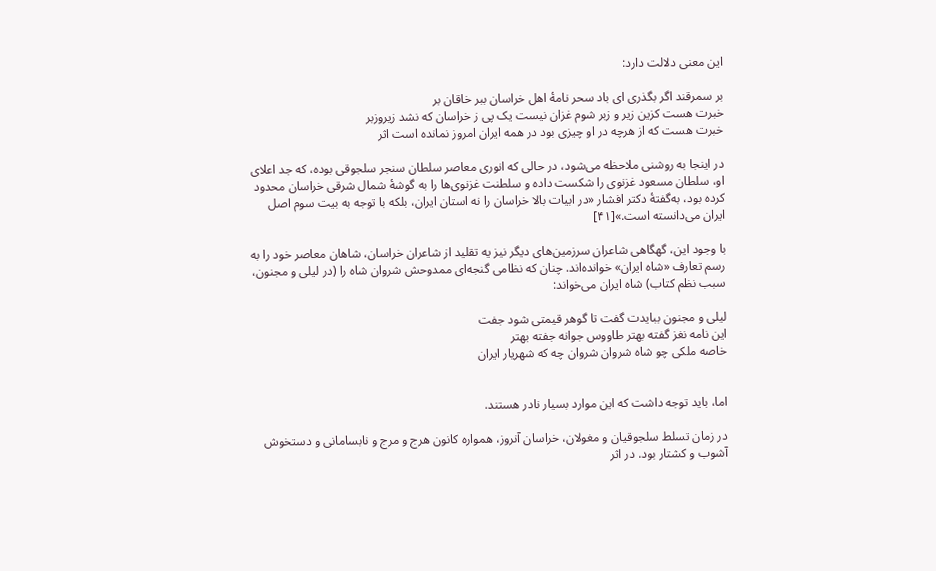این معنی دلالت دارد:

بر سمرقند اگر بگذری ای باد سحر نامهٔ اهل خراسان ببر خاقان بر
خبرت هست کزین زیر و زبر شوم غزان نیست یک پی ز خراسان که نشد زیروزبر
خبرت هست که از هرچه در او چیزی بود در همه ایران امروز نمانده است اثر

در اینجا به روشنی ملاحظه می‌شود، در حالی که انوری معاصر سلطان سنجر سلجوقی بوده، که جد اعلای او، سلطان مسعود غزنوی را شکست داده و سلطنت غزنوی‌ها را به گوشهٔ شمال شرقی خراسان محدود کرده بود، به‌گفتهٔ دکتر افشار «در ابیات بالا خراسان را نه استان ایران، بلکه با توجه به بیت سوم اصل ایران می‌دانسته است.»[۴۱]

با وجود این، گهگاهی شاعران سرزمین‌های دیگر نیز یه تقلید از شاعران خراسان، شاهان معاصر خود را به رسم تعارف «شاه ایران» خوانده‌اند. چنان که نظامی گنجه‌ای ممدوحش شروان شاه را (در لیلی و مجنون، سبب نظم کتاب) شاه ایران می‌خواند:

لیلی و مجنون ببایدت گفت تا گوهر قیمتی شود جفت
این نامه نغز گفته بهتر طاووس جوانه جفته بهتر
خاصه ملکی چو شاه شروان شروان چه که شهریار ایران


اما، باید توجه داشت که این موارد بسیار نادر هستند.

در زمان تسلط سلجوقیان و مغولان، خراسان آنروز، همواره کانون هرج و مرج و نابسامانی و دستخوش آشوب و کشتار بود. در اثر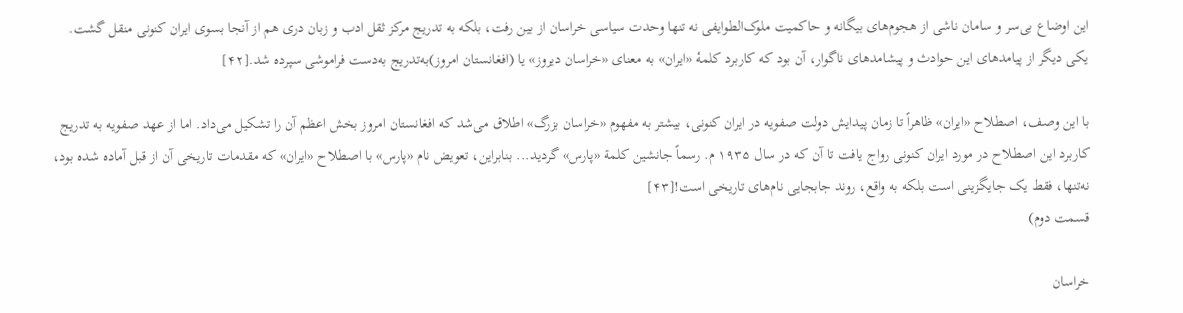این اوضاع بی‌سر و سامان ناشی از هجوم‌های بیگانه و حاکمیت ملوک‌الطوایفی نه تنها وحدت سیاسی خراسان از بین رفت، بلکه به تدریج مرکز ثقل ادب و زبان دری هم از آنجا بسوی ایران کنونی منقل گشت. یکی دیگر از پیامدهای این حوادث و پیشامدهای ناگوار، آن بود که کاربرد کلمهٔ «ایران» به معنای «خراسان دیروز» یا (افغانستان امروز)به‌تدریج به‌دست فراموشی سپرده شد.[۴۲]

با این وصف، اصطلاح «ایران» ظاهراً تا زمان پیدایش دولت صفویه در ایران کنونی، بیشتر به مفهوم «خراسان بزرگ» اطلاق می‌شد که افغانستان امروز بخش اعظم آن را تشکیل می‌داد. اما از عهد صفویه به تدریج کاربرد این اصطلاح در مورد ایران کنونی رواج یافت تا آن که در سال ۱٩۳۵ م. رسماً جانشین کلمة «پارس» گردید... بنابراین، تعویض نام «پارس» با اصطلاح «ایران» که مقدمات تاریخی آن از قبل آماده شده بود، نه‌تنها، فقط یک جایگزینی است بلکه به واقع، روند جابجایی نام‌های تاریخی است![۴۳]
قسمت دوم)

خراسان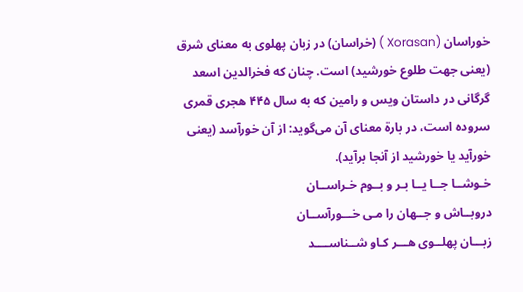خوراسان (Xorasan ) (خراسان) در زبان پهلوی به معنای شرق (يعنی جهت طلوع خورشيد) است. چنان که فخرالدين اسعد گرگانی در داستان ويس و رامين که به سال ۴۴۵ هجری قمری سروده است، در بارة معنای آن می‌گويد: از آن خورآسد (يعنی خورآيد يا خورشيد از آنجا برآيد).
خـوشــا جــا يــا بـر و بــوم خـراســان
دروبــاش و جــهان را مـی خـــورآســان
زبـــان پهلــوی هـــر کـاو شــناســــد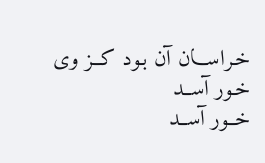خـراســـان آن بـود کــز وی خـور آســد
خــور آســد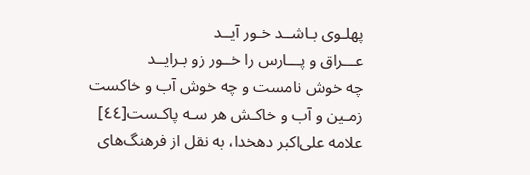پهلـوی بـاشــد خـور آيــد
عـــراق و پـــارس را خــور زو بـرايــد
چه خوش نامست و چه خوش آب و خاکست
زمـين و آب و خاکـش هر سـه پاکـست[٤٤]
علامه علی‌اکبر دهخدا، به نقل از فرهنگ‌های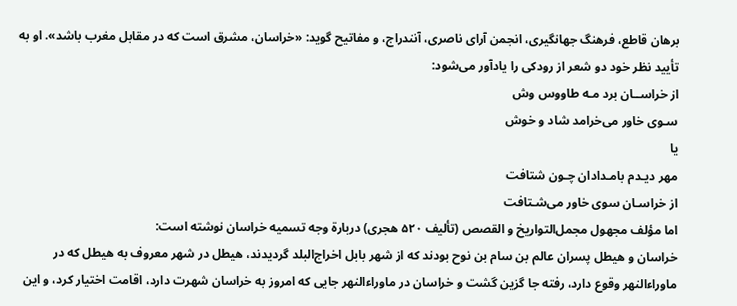برهان قاطع، فرهنگ جهانگيری، انجمن آرای ناصری، آنندراج، و مفاتيح گويد: «خراسان، مشرق است که در مقابل مغرب باشد». او به تأييد نظر خود دو شعر از رودکی را يادآور می‌شود:
از خراســان برد مـه طاووس وش
سـوی خاور می‌خرامد شاد و خوش
يا
مهر ديـدم بامـدادان چـون شتافت
از خراسـان سوی خاور می‌شـتافت
اما مؤلف مجهول مجمل‌التواريخ و القصص (تأليف ۵٢۰ هجری) دربارة وجه تسميه خراسان ‌نوشته است:
خراسان و هيطل پسران عالم بن سام بن نوح بودند که از شهر بابل اخراج‌البلد گرديدند، هيطل در شهر معروف به هيطل که در ماوراءالنهر وقوع دارد، رفته جا گزين گشت و خراسان در ماوراءالنهر جايی که امروز به خراسان شهرت دارد، اقامت اختيار کرد، و اين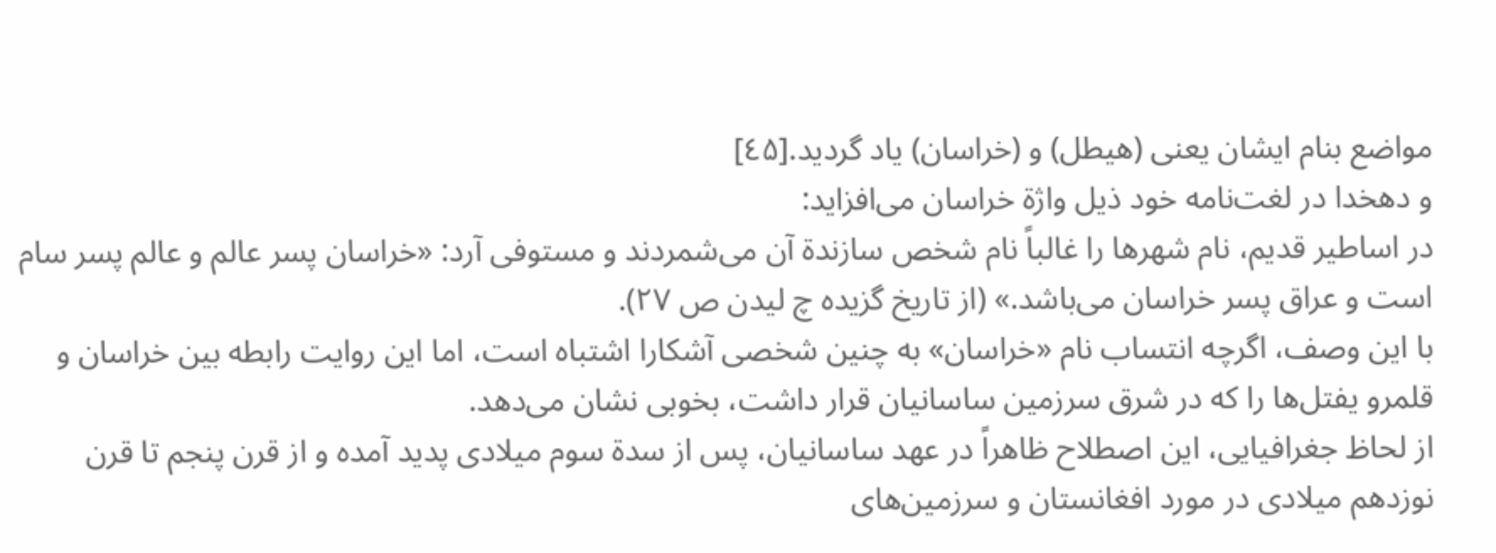مواضع بنام ايشان يعنی (هيطل) و (خراسان) ياد گرديد.[٤۵]
و دهخدا در لغت‌نامه خود ذيل واژة خراسان می‌افزايد:
در اساطير قديم، نام شهرها را غالباً نام شخص سازندة آن می‌شمردند و مستوفی آرد: «خراسان پسر عالم و عالم پسر سام است و عراق پسر خراسان می‌باشد.» (از تاريخ گزيده چ ليدن ص ٢٧).
با اين وصف، اگرچه انتساب نام «خراسان» به چنين شخصی آشکارا اشتباه است، اما اين روايت رابطه بين خراسان و قلمرو يفتل‌ها را که در شرق سرزمين ساسانيان قرار داشت، بخوبی نشان می‌دهد.
از لحاظ جغرافيايی، اين اصطلاح ظاهراً در عهد ساسانيان، پس از سدة سوم ميلادی پديد آمده و از قرن پنجم تا قرن نوزدهم ميلادی در مورد افغانستان و سرزمين‌های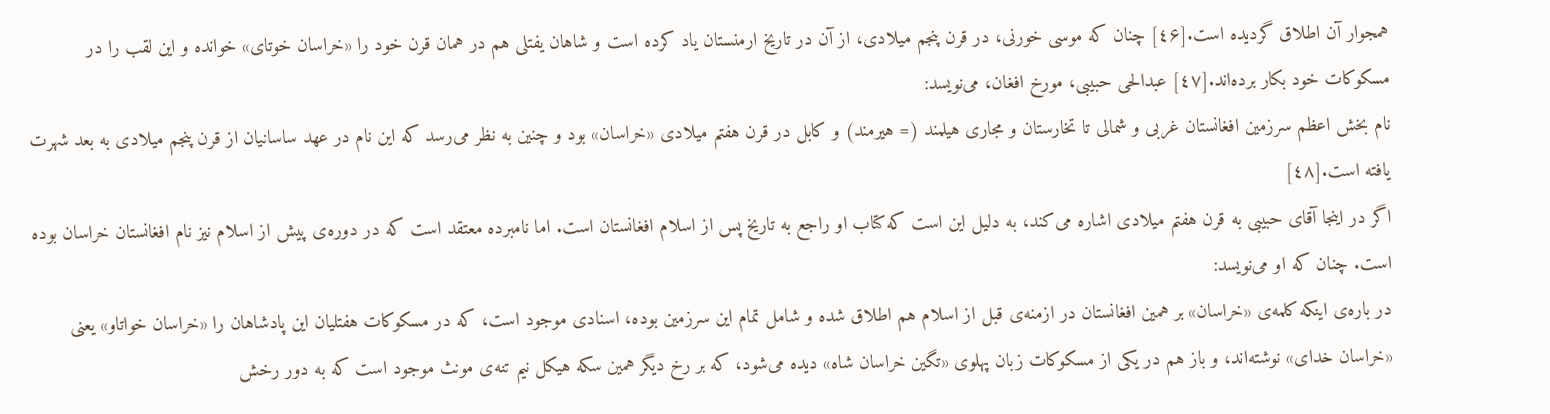همجوار آن اطلاق گرديده است.[٤۶] چنان که موسی خورنی، در قرن پنجم ميلادی، از آن در تاريخ ارمنستان ياد کرده است و شاهان يفتلی هم در همان قرن خود را «خراسان خوتای» خوانده و اين لقب را در مسکوکات خود بکار برده‌اند.[٤٧] عبدالحی حبيبی، مورخ افغان، می‌نويسد:
نام بخش اعظم سرزمين افغانستان غربی و شمالی تا تخارستان و مجاری هيلمند (= هيرمند) و کابل در قرن هفتم ميلادی «خراسان» بود و چنين به نظر می‌رسد که اين نام در عهد ساسانيان از قرن پنجم ميلادی به بعد شهرت يافته است.[٤٨]
اگر در اينجا آقای حبيبی به قرن هفتم ميلادی اشاره می‌کند، به دليل اين است که کتاب او راجع به تاريخ پس از اسلام افغانستان است. اما نامبرده معتقد است که در دوره‌ی پيش از اسلام نيز نام افغانستان خراسان بوده است. چنان که او می‌نويسد:
در باره‌ی اينکه کلمه‌ی «خراسان» بر همين افغانستان در ازمنه‌ی قبل از اسلام هم اطلاق شده و شامل تمام اين سرزمين بوده، اسنادی موجود است، که در مسکوکات هفتليان اين پادشاهان را «خراسان خواتاو» يعنی «خراسان خدای» نوشته‌اند، و باز هم در يکی از مسکوکات زبان پهلوی «تگين خراسان شاه» ديده می‌شود، که بر رخ ديگر همين سکه هيکل نيم تنه‌ی مونث موجود است که به دور رخش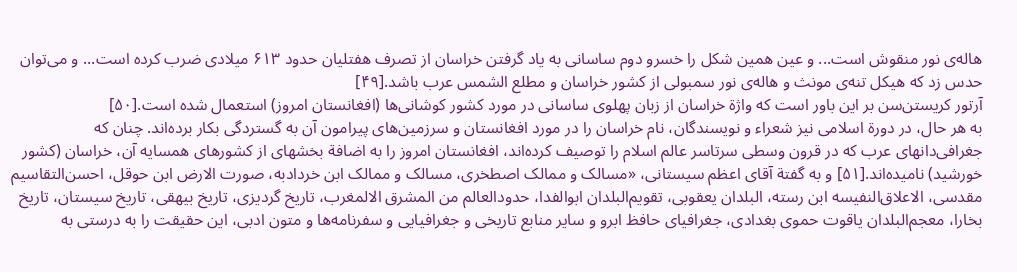هاله‌ی نور منقوش است... و عين همين شکل را خسرو دوم ساسانی به ياد گرفتن خراسان از تصرف هفتليان حدود ۶۱۳ ميلادی ضرب کرده است... و می‌توان حدس زد که هيکل تنه‌ی مونث و هاله‌ی نور سمبولی از کشور خراسان و مطلع الشمس عرب باشد.[۴٩]
آرتور کريستن‌سن بر اين باور است که واژة خراسان از زبان پهلوی ساسانی در مورد کشور کوشانی‌ها (افغانستان امروز) استعمال شده است.[۵۰]
به هر حال، در دورة اسلامی نيز شعراء و نويسندگان، نام خراسان را در مورد افغانستان و سرزمين‌های پيرامون آن به گستردگی بکار برده‌اند. چنان که جغرافی‌دانهای عرب که در قرون وسطی سرتاسر عالم اسلام را توصيف کرده‌اند، افغانستان امروز را به اضافة بخشهای از کشورهای همسايه آن، خراسان (کشور خورشيد) ناميده‌اند.[۵۱] و به گفتة آقای اعظم سيستانی، «مسالک و ممالک اصطخری، مسالک و ممالک ابن خردادبه، صورت الارض ابن حوقل، احسن‌التقاسيم مقدسی، الاعلاق‌النفيسه ابن رسته، البلدان يعقوبی، تقويم‌البلدان ابوالفدا، حدودالعالم من المشرق الالمغرب، تاريخ گرديزی، تاريخ بيهقی، تاريخ سيستان، تاريخ بخارا، معجم‌البلدان ياقوت حموی بغدادی، جغرافيای حافظ ابرو و ساير منابع تاريخی و جغرافيايی و سفرنامه‌ها و متون ادبی، اين حقيقت را به درستی به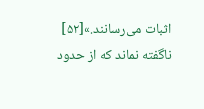اثبات می‌رسانند.»[۵٢] ناگفته نماند که از حدود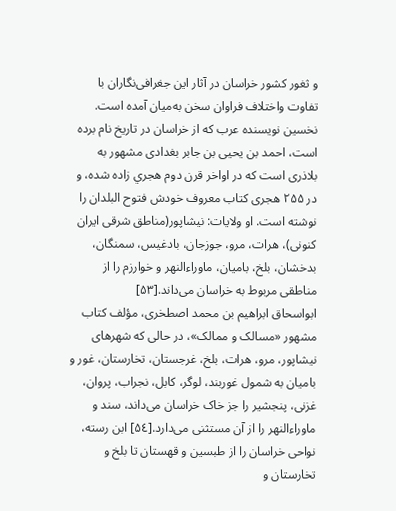و ثغور کشور خراسان در آثار اين جغرافی‌نگاران با تفاوت واختلاف فراوان سخن به‌ميان آمده است.
نخسين نويسنده عرب که از خراسان در تاريخ نام برده است، احمد بن يحيی بن جابر بغدادی مشهور به بلاذری است که در اواخر قرن دوم هجري زاده شده، و در ٢۵۵ هجری کتاب معروف خودش فتوح البلدان را نوشته است. او ولايات: نيشاپور(مناطق شرقی ايران کنونی)، هرات، مرو، جوزجان، بادغيس، سمنگان، بدخشان، بلخ، باميان، ماوراءالنهر و خوارزم را از مناطقی مربوط به خراسان می‌داند.[۵۳]
ابواسحاق ابراهيم بن محمد اصطخری، مؤلف کتاب مشهور «مسالک و ممالک»، در حالی که شهرهای نيشاپور، مرو، هرات، بلخ، غرجستان، تخارستان، غور و باميان به شمول غوربند، لوگر، کابل، نجراب، پروان، غزنی، پنجشير را جز خاک خراسان می‌داند، سند و ماوراءالنهر را از آن مستثنی می‌دارد.[۵٤] ابن رسته، نواحی خراسان را از طبسين و قهستان تا بلخ و تخارستان و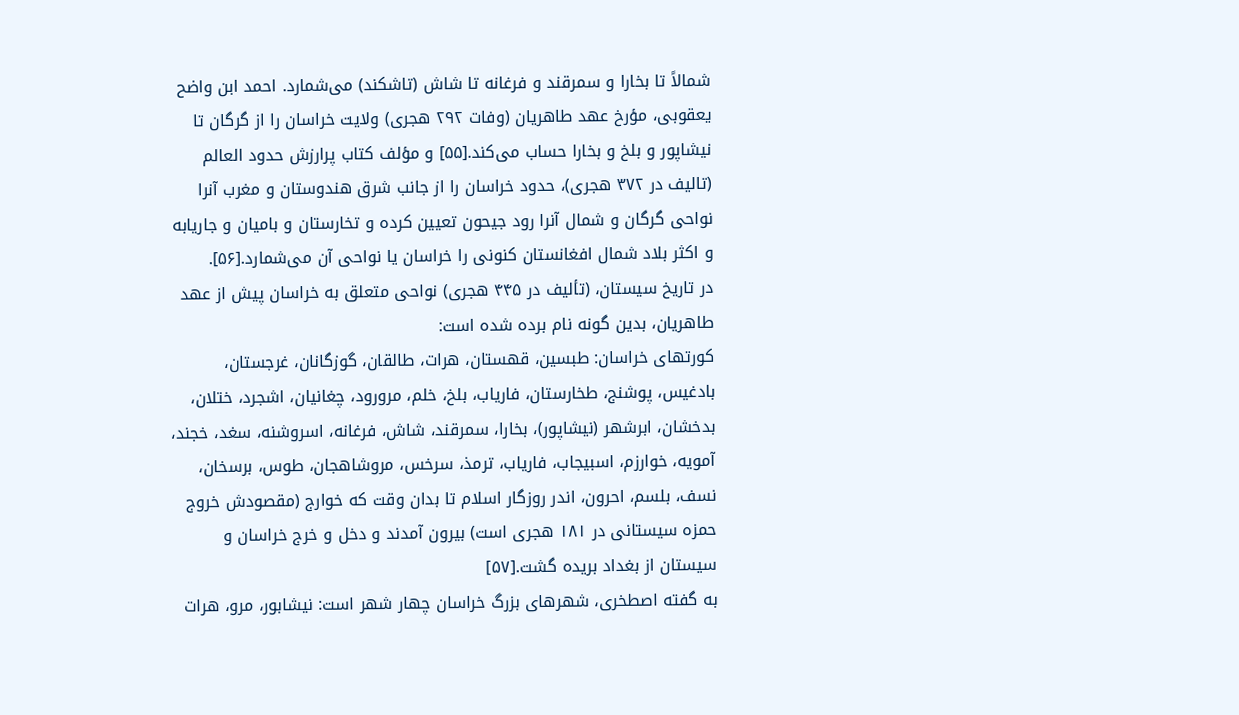شمالاً تا بخارا و سمرقند و فرغانه تا شاش (تاشکند) می‌شمارد. احمد ابن واضح يعقوبی، مؤرخ عهد طاهريان (وفات ۲۹۲ هجری) ولايت خراسان را از گرگان تا نيشاپور و بلخ و بخارا حساب می‌کند.[۵۵] و مؤلف کتاب پرارزش حدود العالم (تاليف در ۳۷۲ هجری)، حدود خراسان را از جانب شرق هندوستان و مغرب آنرا نواحی گرگان و شمال آنرا رود جيحون تعيين کرده و تخارستان و باميان و جاريابه و اکثر بلاد شمال افغانستان کنونی را خراسان يا نواحی آن می‌شمارد.[۵۶].
در تاريخ سيستان، (تأليف در ۴۴۵ هجری) نواحی متعلق به خراسان پيش از عهد طاهريان، بدين گونه نام برده شده است:
کورتهای خراسان: طبسين، قهستان، هرات، طالقان، گوزگانان، غرجستان، بادغيس، پوشنج، طخارستان، فارياب، بلخ، خلم، مرورود، چغانيان، اشجرد، ختلان، بدخشان، ابرشهر (نيشاپور)، بخارا، سمرقند، شاش، فرغانه، اسروشنه، سغد، خجند، آمويه، خوارزم، اسبيجاب، فارياب، ترمذ، سرخس، مروشاهجان، طوس، برسخان، نسف، بلسم، احرون، اندر روزگار اسلام تا بدان وقت که خوارج (مقصودش خروج حمزه سيستانی در ۱۸۱ هجری است) بيرون آمدند و دخل و خرج خراسان و سيستان از بغداد بريده گشت.[۵٧]
به گفته اصطخری، شهرهای بزرگ خراسان چهار شهر است: نيشابور، مرو، هرات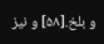و بلخ.[۵٨] و نيز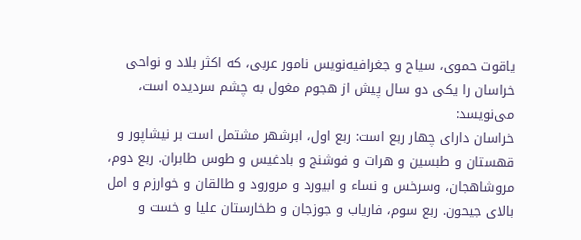ياقوت حموی، سياح و جغرافيه‌نويس نامور عربی، که اکثر بلاد و نواحی خراسان را يکی دو سال پيش از هجوم مغول به چشم سرديده است، می‌نويسد:
خراسان دارای چهار ربع است: ربع اول، ابرشهر مشتمل است بر نيشاپور و قهستان و طبسين و هرات و فوشنج و بادغيس و طوس طابران. ربع دوم، مروشاهجان، وسرخس و نساء و ابيورد و مرورود و طالقان و خوارزم و امل بالای جيحون. ربع سوم، فارياب و جوزجان و طخارستان عليا و خست و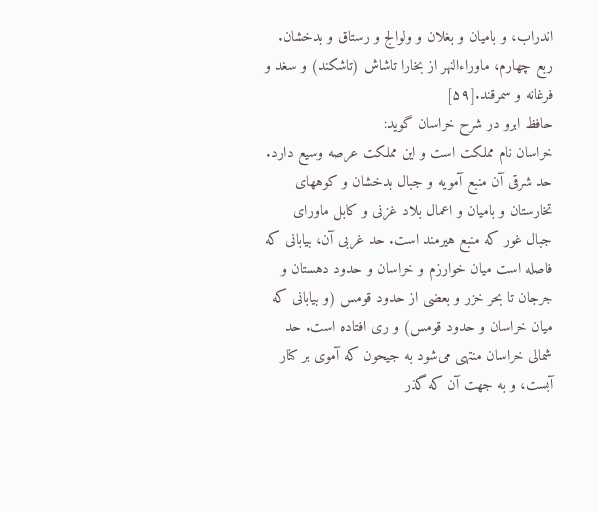اندراب، و باميان و بغلان و ولوالج و رستاق و بدخشان. ربع چهارم، ماوراءالنهر از بخارا تاشاش (تاشکند) و سغد و فرغانه و سمرقند.[۵٩]
حافظ ابرو در شرح خراسان گويد:
خراسان نام مملکت است و اين مملکت عرصه وسيع دارد. حد شرقی آن منبع آمويه و جبال بدخشان و کوههای تخارستان و باميان و اعمال بلاد غزنی و کابل ماورای جبال غور که منبع هيرمند است. حد غربی آن، بيابانی که فاصله است ميان خوارزم و خراسان و حدود دهستان و جرجان تا بحر خزر و بعضی از حدود قومس (و بيابانی که ميان خراسان و حدود قومس) و ری افتاده است. حد شمالی خراسان منتهی می‌شود به جيحون که آموی بر کنار آبست، و به جهت آن که گذر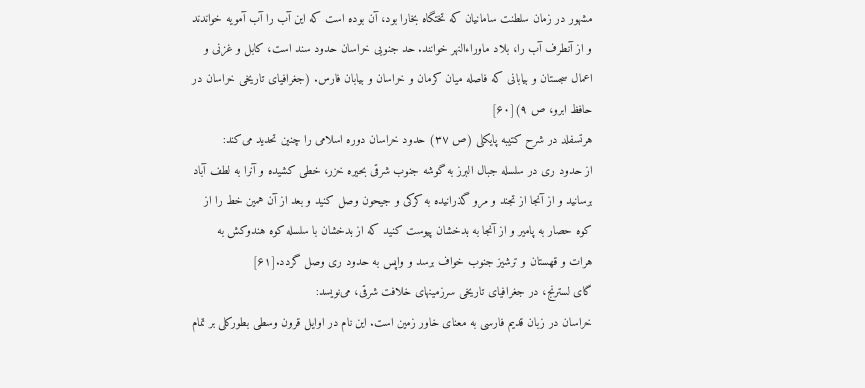مشهور در زمان سلطنت سامانيان که تختگاه بخارا بود، آن بوده است که اين آب را آب آمويه خواندند و از آنطرف آب را، بلاد ماوراءالنهر خوانند. حد جنوبی خراسان حدود سند است، کابل و غزنی و اعمال سجستان و بيابانی که فاصله ميان کرمان و خراسان و بيابان فارس. (جغرافيای تاريخی خراسان در حافظ ابرو، ص ٩)[۶۰]
هرتسفلد در شرح کتيبه پايکلی (ص ۳٧) حدود خراسان دوره اسلامی را چنين تحديد می‌کند:
از حدود ری در سلسله جبال البرز به گوشه جنوب شرقی بحيره خزر، خطی کشيده و آنرا به لطف آباد برسانيد و از آنجا از تجند و مرو گذرانيده به کرکی و جيحون وصل کنيد و بعد از آن همين خط را از کوه حصار به پامير و از آنجا به بدخشان پيوست کنيد که از بدخشان با سلسله کوه هندوکش به هرات و قهستان و ترشيز جنوب خواف برسد و واپس به حدود ری وصل گردد.[۶۱]
گای لسترنج، در جغرافيای تاريخی سرزمينهای خلافت شرقی، می‌نويسد:
خراسان در زبان قديم فارسی به معنای خاور زمين است. اين نام در اوايل قرون وسطی بطورکلی بر تمام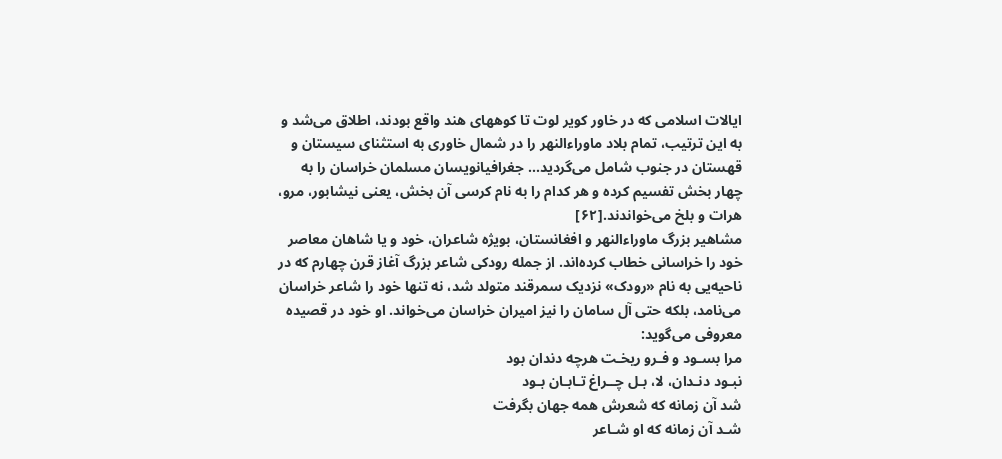ايالات اسلامی که در خاور کوير لوت تا کوههای هند واقع بودند، اطلاق می‌شد و به اين ترتيب، تمام بلاد ماوراءالنهر را در شمال خاوری به استثنای سيستان و قهستان در جنوب شامل می‌گرديد... جغرافيانويسان مسلمان خراسان را به چهار بخش تفسيم کرده و هر کدام را به نام کرسی آن بخش، يعنی نيشابور، مرو، هرات و بلخ می‌خواندند.[۶٢]
مشاهير بزرگ ماوراءالنهر و افغانستان، بويژه شاعران، خود و يا شاهان معاصر خود را خراسانی خطاب کرده‌اند. از جمله رودکی شاعر بزرگ آغاز قرن چهارم که در ناحيه‌يی به نام «رودک» نزديک سمرقند متولد شد، نه تنها خود را شاعر خراسان می‌نامد، بلکه حتی آل سامان را نيز اميران خراسان می‌خواند. او خود در قصيده معروفی می‌گويد:
مرا بسـود و فـرو ريخـت هرچه دندان بود
نبـود دنـدان، لا، بـل چــراغ تـابـان بـود
شد آن زمانه كه شعرش همه جهان بگرفت
شـد آن زمانه كه او شـاعر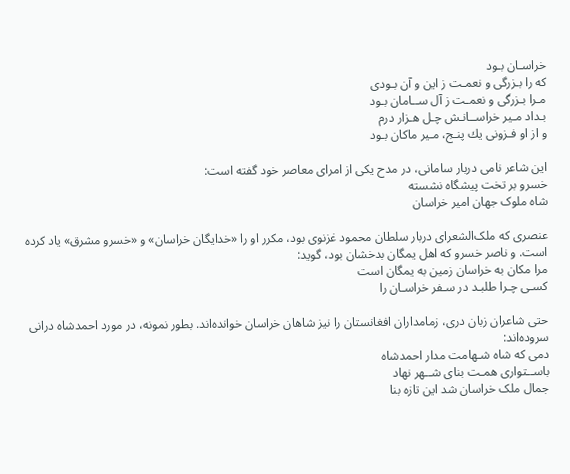خراسـان بـود
كه را بـزرگی و نعمـت ز اين و آن بـودی
مـرا بـزرگی و نعمـت ز آل ســامان بـود
بـداد مـير خراســانـش چـل هـزار درم
و از او فـزونی يك پنـج، مـير ماكان بـود

اين شاعر نامی دربار سامانی، در مدح يکی از امرای معاصر خود گفته است:
خسرو بر تخت پيشگاه نشسته
شاه ملوک جهان امير خراسان

عنصری که ملک‌الشعرای دربار سلطان محمود غزنوی بود، مکرر او را «خدايگان خراسان» و «خسرو مشرق» ياد کرده است. و ناصر خسرو که اهل يمگان بدخشان بود، گويد:
مرا مکان به خراسان زمين به يمگان است
کسـی چـرا طلبـد در سـفر خراسـان را

حتی شاعران زبان دری، زمامداران افغانستان را نيز شاهان خراسان خوانده‌اند. بطور نمونه، در مورد احمدشاه درانی سروده‌اند:
دمی که شاه شـهامت مدار احمدشاه
باســتواری همـت بنای شــهر نهاد
جمال ملک خراسان شد اين تازه بنا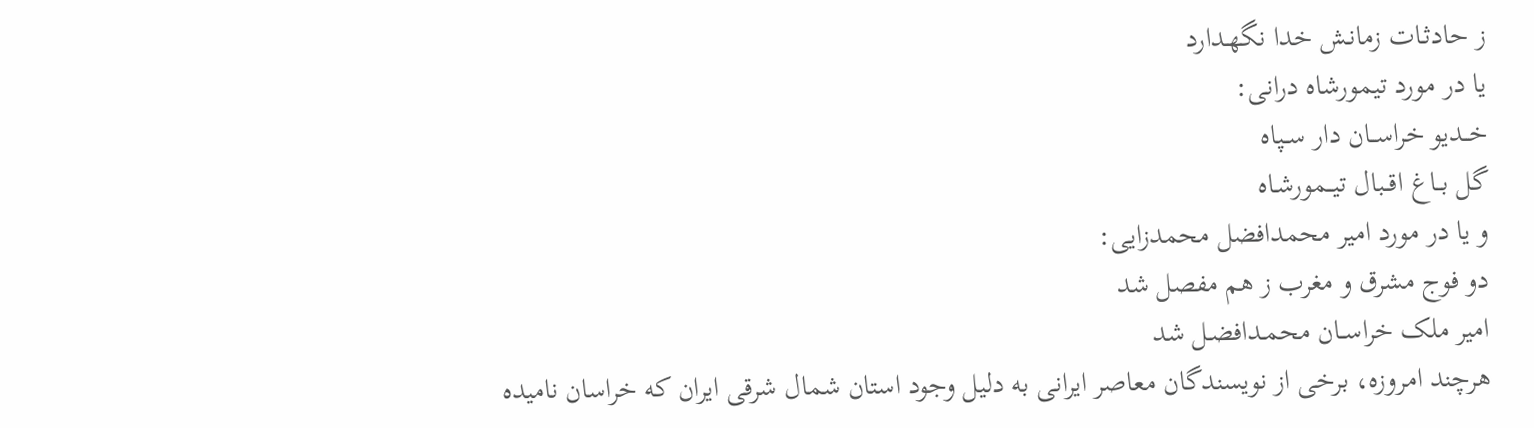ز حادثـات زمانـش خدا نگهـدارد
يا در مورد تيمورشاه درانی:
خــديو خراســان دار ســپاه
گل بــاغ اقــبال تيــمورشـاه
و يا در مورد امير محمدافضل محمدزايی:
دو فوج مشرق و مغرب ز هم مفصل شد
امير ملک خراســان محمـدافضـل شد
هرچند امروزه، برخی از نويسندگان معاصر ايرانی به دليل وجود استان شمال شرقی ايران که خراسان ناميده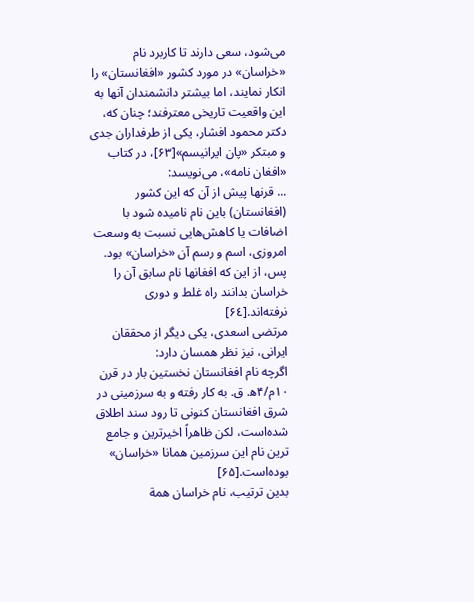می‌شود، سعی دارند تا کاربرد نام «خراسان» در مورد کشور «افغانستان» را انکار ‌نمايند، اما بيشتر دانشمندان آنها به اين واقعيت تاريخی معترفند؛ چنان که، دکتر محمود افشار، يکی از طرفداران جدی و مبتکر «پان ايرانيسم»[۶۳]، در کتاب «افغان نامه»، می‌نويسد:
... قرنها پيش از آن که اين کشور (افغانستان) باين نام ناميده شود با اضافات يا کاهش‌هايی نسبت به وسعت امروزی، اسم و رسم آن «خراسان» بود. پس، از اين که افغانها نام سابق آن را خراسان بدانند راه غلط و دوری نرفته‌اند.[۶٤]
مرتضی اسعدی، يکی ديگر از محققان ايرانی، نيز نظر همسان دارد:
اگرچه نام افغانستان نخستين بار در قرن ۱۰م/۴ه‍. ق. به کار رفته و به سرزمينی در شرق افغانستان کنونی تا رود سند اطلاق شده‌است، لکن ظاهراً اخيرترين و جامع ترين نام اين سرزمين همانا «خراسان» بوده‌است.[۶۵]
بدين ترتيب، نام خراسان همة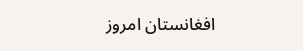افغانستان امروز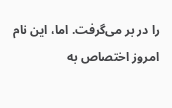را در بر می‌گرفت. اما، اين نام امروز اختصاص به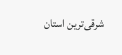شرقی‌ترين استان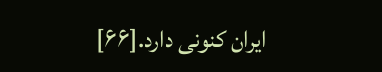ايران کنونی دارد.[۶۶]